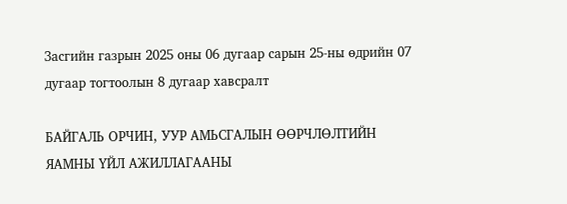Засгийн газрын 2025 оны 06 дугаар сарын 25-ны өдрийн 07 дугаар тогтоолын 8 дугаар хавсралт

БАЙГАЛЬ ОРЧИН, УУР АМЬСГАЛЫН ӨӨРЧЛӨЛТИЙН ЯАМНЫ ҮЙЛ АЖИЛЛАГААНЫ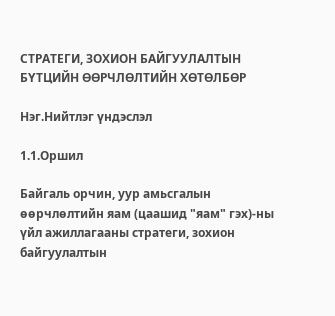СТРАТЕГИ, ЗОХИОН БАЙГУУЛАЛТЫН БҮТЦИЙН ӨӨРЧЛӨЛТИЙН ХӨТӨЛБӨР

Нэг.Нийтлэг үндэслэл

1.1.Оршил

Байгаль орчин, уур амьсгалын өөрчлөлтийн яам (цаашид "яам" гэх)-ны үйл ажиллагааны стратеги, зохион байгуулалтын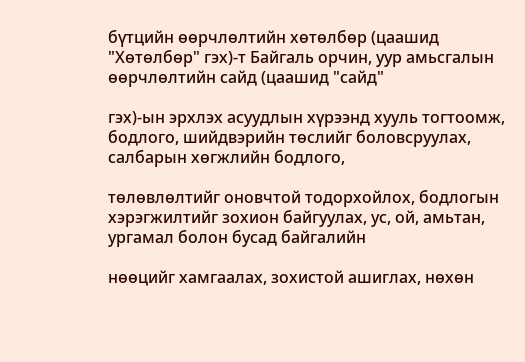бүтцийн өөрчлөлтийн хөтөлбөр (цаашид "Хөтөлбөр" гэх)-т Байгаль орчин, уур амьсгалын өөрчлөлтийн сайд (цаашид "сайд"

гэх)-ын эрхлэх асуудлын хүрээнд хууль тогтоомж, бодлого, шийдвэрийн төслийг боловсруулах, салбарын хөгжлийн бодлого,

төлөвлөлтийг оновчтой тодорхойлох, бодлогын хэрэгжилтийг зохион байгуулах, ус, ой, амьтан, ургамал болон бусад байгалийн

нөөцийг хамгаалах, зохистой ашиглах, нөхөн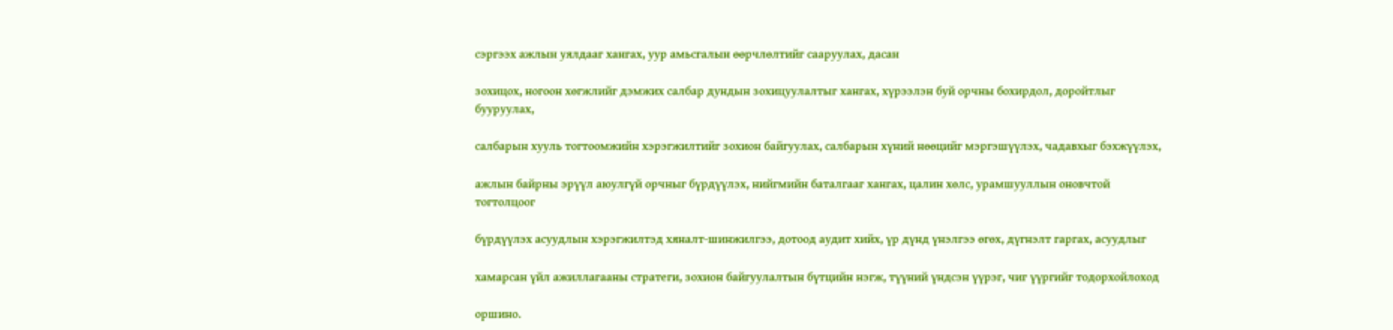сэргээх ажлын уялдааг хангах, уур амьсгалын өөрчлөлтийг сааруулах, дасан

зохицох, ногоон хөгжлийг дэмжих салбар дундын зохицуулалтыг хангах, хүрээлэн буй орчны бохирдол, доройтлыг бууруулах,

салбарын хууль тогтоомжийн хэрэгжилтийг зохион байгуулах, салбарын хүний нөөцийг мэргэшүүлэх, чадавхыг бэхжүүлэх,

ажлын байрны эрүүл аюулгүй орчныг бүрдүүлэх, нийгмийн баталгааг хангах, цалин хөлс, урамшууллын оновчтой тогтолцоог

бүрдүүлэх асуудлын хэрэгжилтэд хяналт-шинжилгээ, дотоод аудит хийх, үр дүнд үнэлгээ өгөх, дүгнэлт гаргах, асуудлыг

хамарсан үйл ажиллагааны стратеги, зохион байгуулалтын бүтцийн нэгж, түүний үндсэн үүрэг, чиг үүргийг тодорхойлоход

оршино.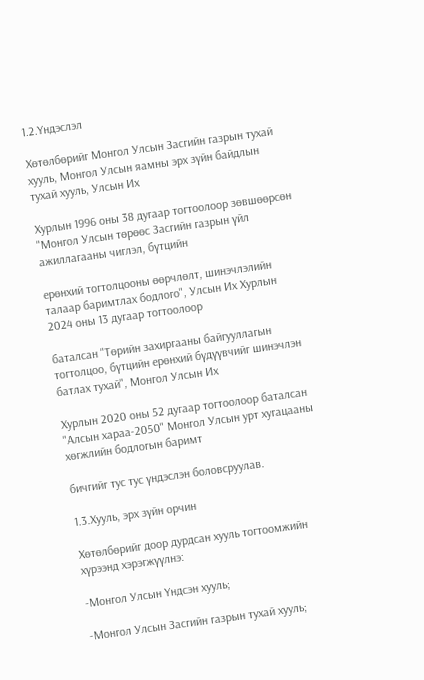1.2.Үндэслэл

Хөтөлбөрийг Монгол Улсын Засгийн газрын тухай хууль, Монгол Улсын яамны эрх зүйн байдлын тухай хууль, Улсын Их

Хурлын 1996 оны 38 дугаар тогтоолоор зөвшөөрсөн "Монгол Улсын төрөөс Засгийн газрын үйл ажиллагааны чиглэл, бүтцийн

ерөнхий тогтолцооны өөрчлөлт, шинэчлэлийн талаар баримтлах бодлого", Улсын Их Хурлын 2024 оны 13 дугаар тогтоолоор

баталсан "Төрийн захиргааны байгууллагын тогтолцоо, бүтцийн ерөнхий бүдүүвчийг шинэчлэн батлах тухай", Монгол Улсын Их

Хурлын 2020 оны 52 дугаар тогтоолоор баталсан "Алсын хараа-2050" Монгол Улсын урт хугацааны хөгжлийн бодлогын баримт

бичгийг тус тус үндэслэн боловсруулав.

1.3.Хууль, эрх зүйн орчин

Хөтөлбөрийг доор дурдсан хууль тогтоомжийн хүрээнд хэрэгжүүлнэ:

-Монгол Улсын Үндсэн хууль;

-Монгол Улсын Засгийн газрын тухай хууль;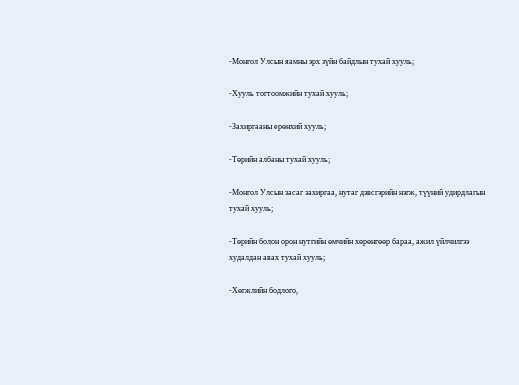-Монгол Улсын яамны эрх зүйн байдлын тухай хууль;

-Хууль тогтоомжийн тухай хууль;

-Захиргааны ерөнхий хууль;

-Төрийн албаны тухай хууль;

-Монгол Улсын засаг захиргаа, нутаг дэвсгэрийн нэгж, түүний удирдлагын тухай хууль;

-Төрийн болон орон нутгийн өмчийн хөрөнгөөр бараа, ажил үйлчилгээ худалдан авах тухай хууль;

-Хөгжлийн бодлого,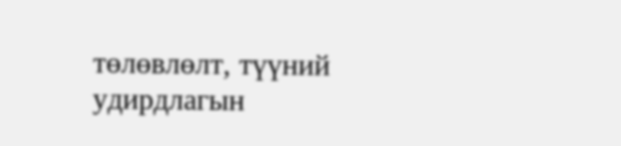төлөвлөлт, түүний удирдлагын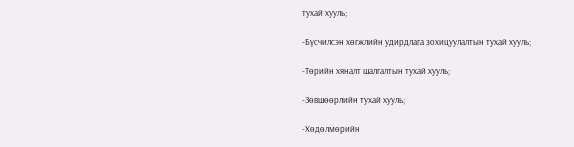тухай хууль;

-Бүсчилсэн хөгжлийн удирдлага зохицуулалтын тухай хууль;

-Төрийн хяналт шалгалтын тухай хууль;

-Зөвшөөрлийн тухай хууль;

-Хөдөлмөрийн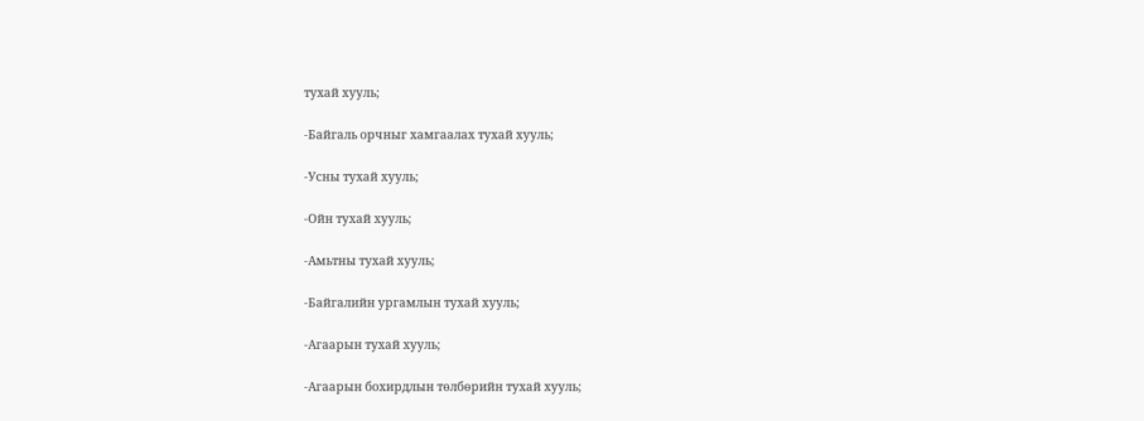тухай хууль;

-Байгаль орчныг хамгаалах тухай хууль;

-Усны тухай хууль;

-Ойн тухай хууль;

-Амьтны тухай хууль;

-Байгалийн ургамлын тухай хууль;

-Агаарын тухай хууль;

-Агаарын бохирдлын төлбөрийн тухай хууль;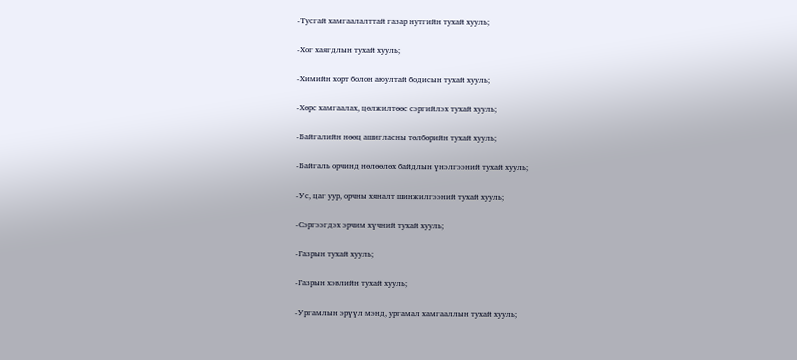-Тусгай хамгаалалттай газар нутгийн тухай хууль;

-Хог хаягдлын тухай хууль;

-Химийн хорт болон аюултай бодисын тухай хууль;

-Хөрс хамгаалах, цөлжилтөөс сэргийлэх тухай хууль;

-Байгалийн нөөц ашигласны төлбөрийн тухай хууль;

-Байгаль орчинд нөлөөлөх байдлын үнэлгээний тухай хууль;

-Ус, цаг уур, орчны хяналт шинжилгээний тухай хууль;

-Сэргээгдэх эрчим хүчний тухай хууль;

-Газрын тухай хууль;

-Газрын хэвлийн тухай хууль;

-Ургамлын эрүүл мэнд, ургамал хамгааллын тухай хууль;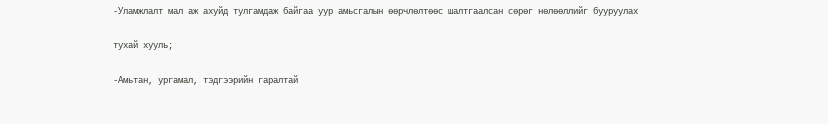-Уламжлалт мал аж ахуйд тулгамдаж байгаа уур амьсгалын өөрчлөлтөөс шалтгаалсан сөрөг нөлөөллийг бууруулах

тухай хууль;

-Амьтан, ургамал, тэдгээрийн гаралтай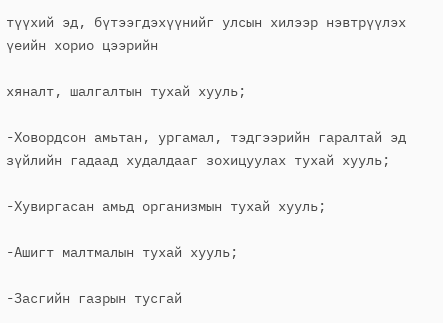түүхий эд, бүтээгдэхүүнийг улсын хилээр нэвтрүүлэх үеийн хорио цээрийн

хяналт, шалгалтын тухай хууль;

-Ховордсон амьтан, ургамал, тэдгээрийн гаралтай эд зүйлийн гадаад худалдааг зохицуулах тухай хууль;

-Хувиргасан амьд организмын тухай хууль;

-Ашигт малтмалын тухай хууль;

-Засгийн газрын тусгай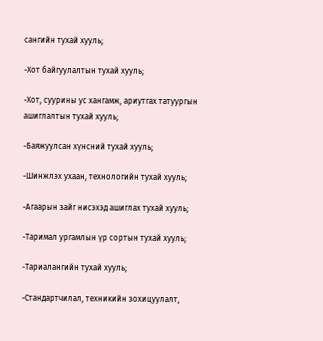сангийн тухай хууль;

-Хот байгуулалтын тухай хууль;

-Хот, суурины ус хангамж, ариутгах татуургын ашиглалтын тухай хууль;

-Баяжуулсан хүнсний тухай хууль;

-Шинжлэх ухаан, технологийн тухай хууль;

-Агаарын зайг нисэхэд ашиглах тухай хууль;

-Таримал ургамлын үр сортын тухай хууль;

-Тариалангийн тухай хууль;

-Стандартчилал, техникийн зохицуулалт,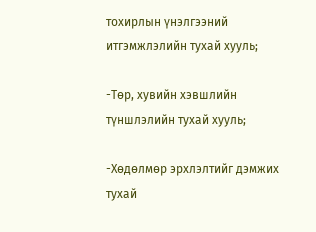тохирлын үнэлгээний итгэмжлэлийн тухай хууль;

-Төр, хувийн хэвшлийн түншлэлийн тухай хууль;

-Хөдөлмөр эрхлэлтийг дэмжих тухай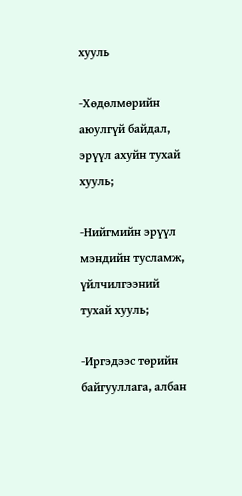хууль

-Хөдөлмөрийн аюулгүй байдал, эрүүл ахуйн тухай хууль;

-Нийгмийн эрүүл мэндийн тусламж, үйлчилгээний тухай хууль;

-Иргэдээс төрийн байгууллага, албан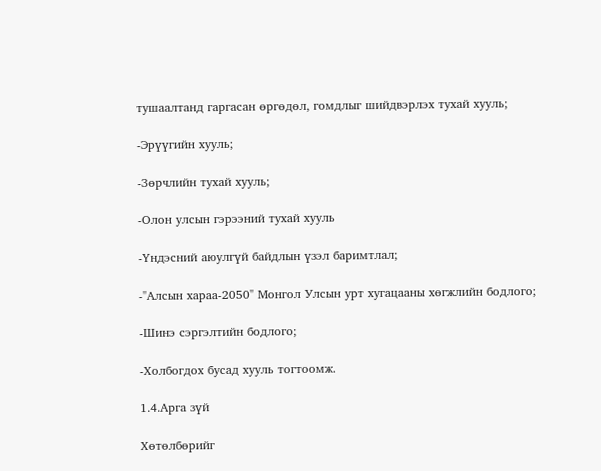тушаалтанд гаргасан өргөдөл, гомдлыг шийдвэрлэх тухай хууль;

-Эрүүгийн хууль;

-Зөрчлийн тухай хууль;

-Олон улсын гэрээний тухай хууль

-Үндэсний аюулгүй байдлын үзэл баримтлал;

-"Алсын хараа-2050" Монгол Улсын урт хугацааны хөгжлийн бодлого;

-Шинэ сэргэлтийн бодлого;

-Холбогдох бусад хууль тогтоомж.

1.4.Арга зүй

Хөтөлбөрийг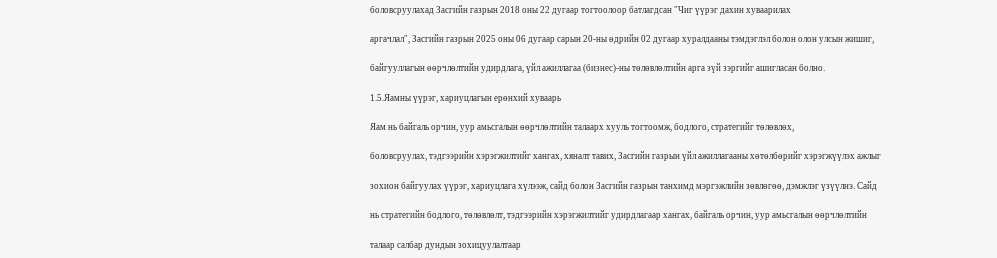боловсруулахад Засгийн газрын 2018 оны 22 дугаар тогтоолоор батлагдсан "Чиг үүрэг дахин хуваарилах

аргачлал", Засгийн газрын 2025 оны 06 дугаар сарын 20-ны өдрийн 02 дугаар хуралдааны тэмдэглэл болон олон улсын жишиг,

байгууллагын өөрчлөлтийн удирдлага, үйл ажиллагаа (бизнес)-ны төлөвлөлтийн арга зүй зэргийг ашигласан болно.

1.5.Яамны үүрэг, хариуцлагын ерөнхий хуваарь

Яам нь байгаль орчин, уур амьсгалын өөрчлөлтийн талаарх хууль тогтоомж, бодлого, стратегийг төлөвлөх,

боловсруулах, тэдгээрийн хэрэгжилтийг хангах, хяналт тавих, Засгийн газрын үйл ажиллагааны хөтөлбөрийг хэрэгжүүлэх ажлыг

зохион байгуулах үүрэг, хариуцлага хүлээж, сайд болон Засгийн газрын танхимд мэргэжлийн зөвлөгөө, дэмжлэг үзүүлнэ. Сайд

нь стратегийн бодлого, төлөвлөлт, тэдгээрийн хэрэгжилтийг удирдлагаар хангах, байгаль орчин, уур амьсгалын өөрчлөлтийн

талаар салбар дундын зохицуулалтаар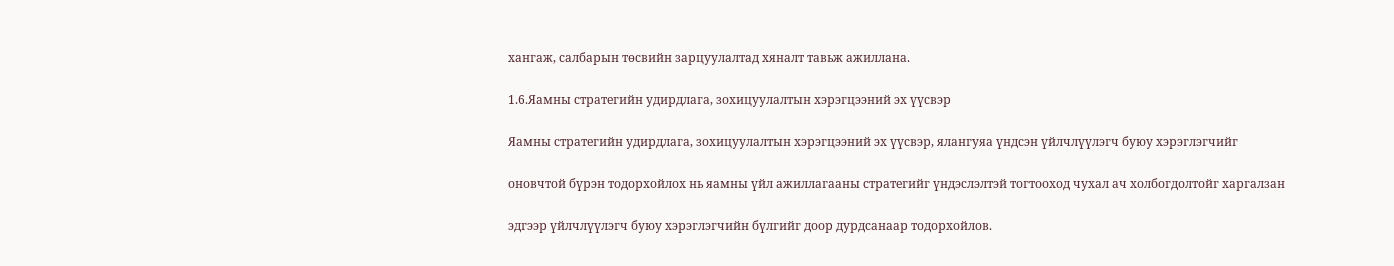хангаж, салбарын төсвийн зарцуулалтад хяналт тавьж ажиллана.

1.6.Яамны стратегийн удирдлага, зохицуулалтын хэрэгцээний эх үүсвэр

Яамны стратегийн удирдлага, зохицуулалтын хэрэгцээний эх үүсвэр, ялангуяа үндсэн үйлчлүүлэгч буюу хэрэглэгчийг

оновчтой бүрэн тодорхойлох нь яамны үйл ажиллагааны стратегийг үндэслэлтэй тогтооход чухал ач холбогдолтойг харгалзан

эдгээр үйлчлүүлэгч буюу хэрэглэгчийн бүлгийг доор дурдсанаар тодорхойлов.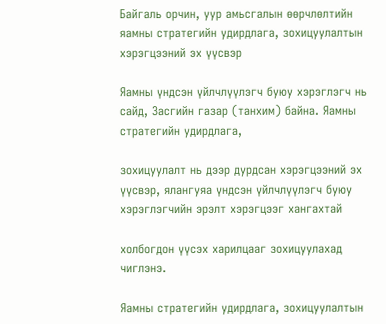Байгаль орчин, уур амьсгалын өөрчлөлтийн яамны стратегийн удирдлага, зохицуулалтын хэрэгцээний эх үүсвэр

Яамны үндсэн үйлчлүүлэгч буюу хэрэглэгч нь сайд, Засгийн газар (танхим) байна. Яамны стратегийн удирдлага,

зохицуулалт нь дээр дурдсан хэрэгцээний эх үүсвэр, ялангуяа үндсэн үйлчлүүлэгч буюу хэрэглэгчийн эрэлт хэрэгцээг хангахтай

холбогдон үүсэх харилцааг зохицуулахад чиглэнэ.

Яамны стратегийн удирдлага, зохицуулалтын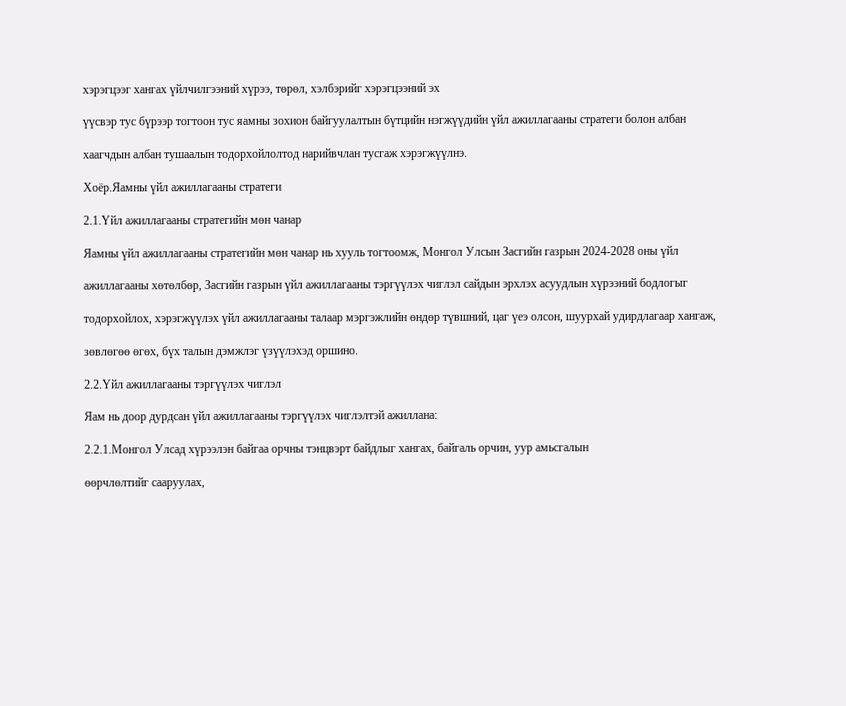хэрэгцээг хангах үйлчилгээний хүрээ, төрөл, хэлбэрийг хэрэгцээний эх

үүсвэр тус бүрээр тогтоон тус яамны зохион байгуулалтын бүтцийн нэгжүүдийн үйл ажиллагааны стратеги болон албан

хаагчдын албан тушаалын тодорхойлолтод нарийвчлан тусгаж хэрэгжүүлнэ.

Хоёр.Яамны үйл ажиллагааны стратеги

2.1.Үйл ажиллагааны стратегийн мөн чанар

Яамны үйл ажиллагааны стратегийн мөн чанар нь хууль тогтоомж, Монгол Улсын Засгийн газрын 2024-2028 оны үйл

ажиллагааны хөтөлбөр, Засгийн газрын үйл ажиллагааны тэргүүлэх чиглэл сайдын эрхлэх асуудлын хүрээний бодлогыг

тодорхойлох, хэрэгжүүлэх үйл ажиллагааны талаар мэргэжлийн өндөр түвшний, цаг үеэ олсон, шуурхай удирдлагаар хангаж,

зөвлөгөө өгөх, бүх талын дэмжлэг үзүүлэхэд оршино.

2.2.Үйл ажиллагааны тэргүүлэх чиглэл

Яам нь доор дурдсан үйл ажиллагааны тэргүүлэх чиглэлтэй ажиллана:

2.2.1.Монгол Улсад хүрээлэн байгаа орчны тэнцвэрт байдлыг хангах, байгаль орчин, уур амьсгалын

өөрчлөлтийг сааруулах,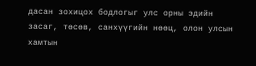дасан зохицох бодлогыг улс орны эдийн засаг, төсөв, санхүүгийн нөөц, олон улсын хамтын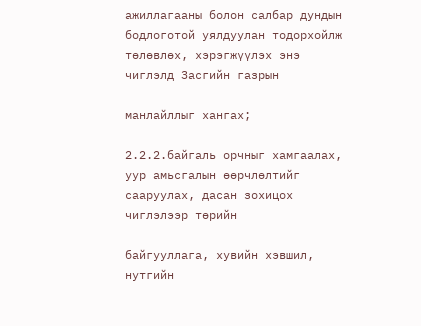ажиллагааны болон салбар дундын бодлоготой уялдуулан тодорхойлж төлөвлөх, хэрэгжүүлэх энэ чиглэлд Засгийн газрын

манлайллыг хангах;

2.2.2.байгаль орчныг хамгаалах, уур амьсгалын өөрчлөлтийг сааруулах, дасан зохицох чиглэлээр төрийн

байгууллага, хувийн хэвшил, нутгийн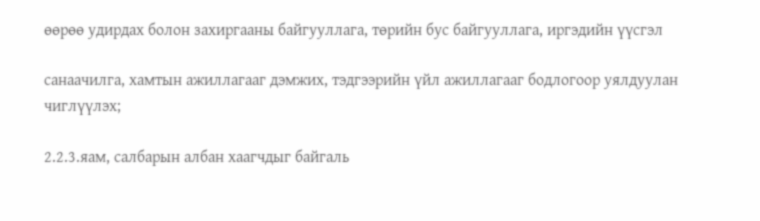өөрөө удирдах болон захиргааны байгууллага, төрийн бус байгууллага, иргэдийн үүсгэл

санаачилга, хамтын ажиллагааг дэмжих, тэдгээрийн үйл ажиллагааг бодлогоор уялдуулан чиглүүлэх;

2.2.3.яам, салбарын албан хаагчдыг байгаль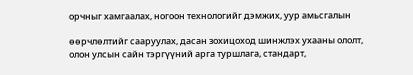орчныг хамгаалах, ногоон технологийг дэмжих, уур амьсгалын

өөрчлөлтийг сааруулах, дасан зохицоход шинжлэх ухааны ололт, олон улсын сайн тэргүүний арга туршлага, стандарт,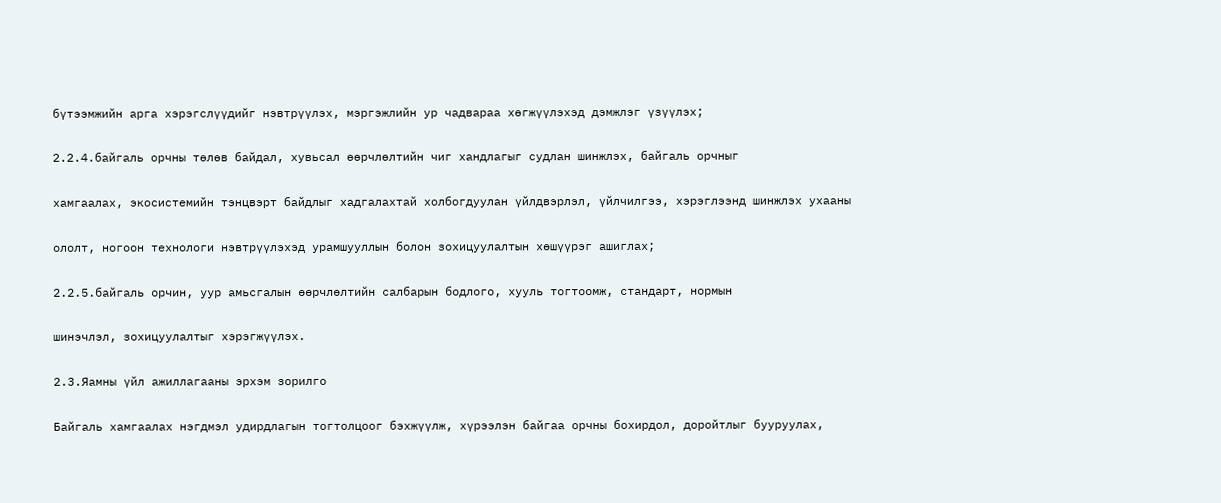бүтээмжийн арга хэрэгслүүдийг нэвтрүүлэх, мэргэжлийн ур чадвараа хөгжүүлэхэд дэмжлэг үзүүлэх;

2.2.4.байгаль орчны төлөв байдал, хувьсал өөрчлөлтийн чиг хандлагыг судлан шинжлэх, байгаль орчныг

хамгаалах, экосистемийн тэнцвэрт байдлыг хадгалахтай холбогдуулан үйлдвэрлэл, үйлчилгээ, хэрэглээнд шинжлэх ухааны

ололт, ногоон технологи нэвтрүүлэхэд урамшууллын болон зохицуулалтын хөшүүрэг ашиглах;

2.2.5.байгаль орчин, уур амьсгалын өөрчлөлтийн салбарын бодлого, хууль тогтоомж, стандарт, нормын

шинэчлэл, зохицуулалтыг хэрэгжүүлэх.

2.3.Яамны үйл ажиллагааны эрхэм зорилго

Байгаль хамгаалах нэгдмэл удирдлагын тогтолцоог бэхжүүлж, хүрээлэн байгаа орчны бохирдол, доройтлыг бууруулах,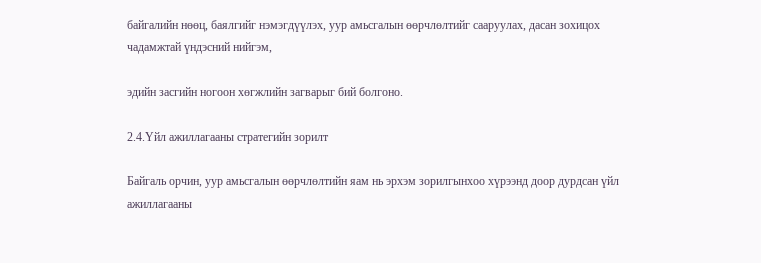байгалийн нөөц, баялгийг нэмэгдүүлэх, уур амьсгалын өөрчлөлтийг сааруулах, дасан зохицох чадамжтай үндэсний нийгэм,

эдийн засгийн ногоон хөгжлийн загварыг бий болгоно.

2.4.Үйл ажиллагааны стратегийн зорилт

Байгаль орчин, уур амьсгалын өөрчлөлтийн яам нь эрхэм зорилгынхоо хүрээнд доор дурдсан үйл ажиллагааны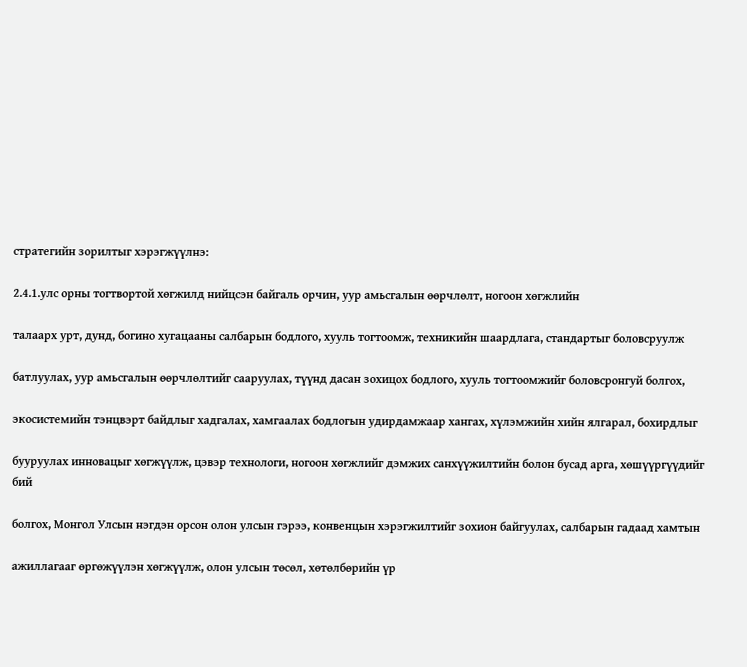стратегийн зорилтыг хэрэгжүүлнэ:

2.4.1.улс орны тогтвортой хөгжилд нийцсэн байгаль орчин, уур амьсгалын өөрчлөлт, ногоон хөгжлийн

талаарх урт, дунд, богино хугацааны салбарын бодлого, хууль тогтоомж, техникийн шаардлага, стандартыг боловсруулж

батлуулах, уур амьсгалын өөрчлөлтийг сааруулах, түүнд дасан зохицох бодлого, хууль тогтоомжийг боловсронгуй болгох,

экосистемийн тэнцвэрт байдлыг хадгалах, хамгаалах бодлогын удирдамжаар хангах, хүлэмжийн хийн ялгарал, бохирдлыг

бууруулах инновацыг хөгжүүлж, цэвэр технологи, ногоон хөгжлийг дэмжих санхүүжилтийн болон бусад арга, хөшүүргүүдийг бий

болгох, Монгол Улсын нэгдэн орсон олон улсын гэрээ, конвенцын хэрэгжилтийг зохион байгуулах, салбарын гадаад хамтын

ажиллагааг өргөжүүлэн хөгжүүлж, олон улсын төсөл, хөтөлбөрийн үр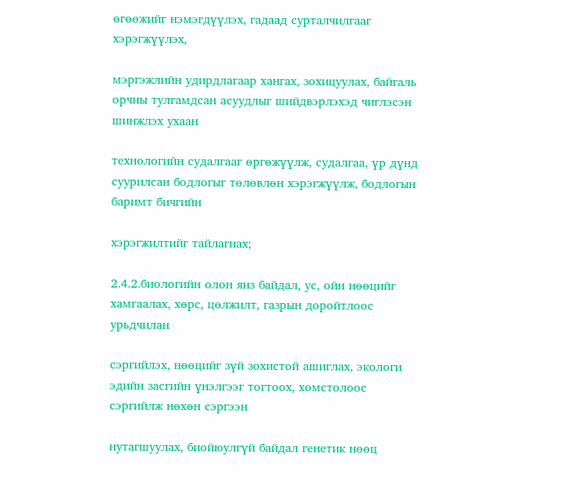өгөөжийг нэмэгдүүлэх, гадаад сурталчилгааг хэрэгжүүлэх,

мэргэжлийн удирдлагаар хангах, зохицуулах, байгаль орчны тулгамдсан асуудлыг шийдвэрлэхэд чиглэсэн шинжлэх ухаан

технологийн судалгааг өргөжүүлж, судалгаа, үр дүнд суурилсан бодлогыг төлөвлөн хэрэгжүүлж, бодлогын баримт бичгийн

хэрэгжилтийг тайлагнах;

2.4.2.биологийн олон янз байдал, ус, ойн нөөцийг хамгаалах, хөрс, цөлжилт, газрын доройтлоос урьдчилан

сэргийлэх, нөөцийг зүй зохистой ашиглах, экологи эдийн засгийн үнэлгээг тогтоох, хомстолоос сэргийлж нөхөн сэргээн

нутагшуулах, биойюулгүй байдал генетик нөөц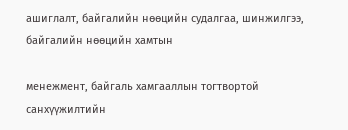ашиглалт, байгалийн нөөцийн судалгаа, шинжилгээ, байгалийн нөөцийн хамтын

менежмент, байгаль хамгааллын тогтвортой санхүүжилтийн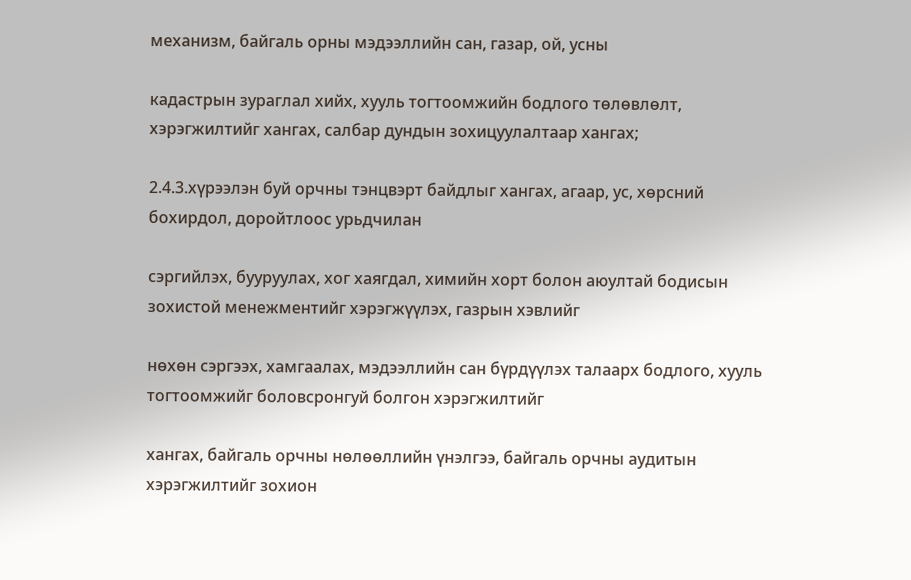механизм, байгаль орны мэдээллийн сан, газар, ой, усны

кадастрын зураглал хийх, хууль тогтоомжийн бодлого төлөвлөлт, хэрэгжилтийг хангах, салбар дундын зохицуулалтаар хангах;

2.4.3.хүрээлэн буй орчны тэнцвэрт байдлыг хангах, агаар, ус, хөрсний бохирдол, доройтлоос урьдчилан

сэргийлэх, бууруулах, хог хаягдал, химийн хорт болон аюултай бодисын зохистой менежментийг хэрэгжүүлэх, газрын хэвлийг

нөхөн сэргээх, хамгаалах, мэдээллийн сан бүрдүүлэх талаарх бодлого, хууль тогтоомжийг боловсронгуй болгон хэрэгжилтийг

хангах, байгаль орчны нөлөөллийн үнэлгээ, байгаль орчны аудитын хэрэгжилтийг зохион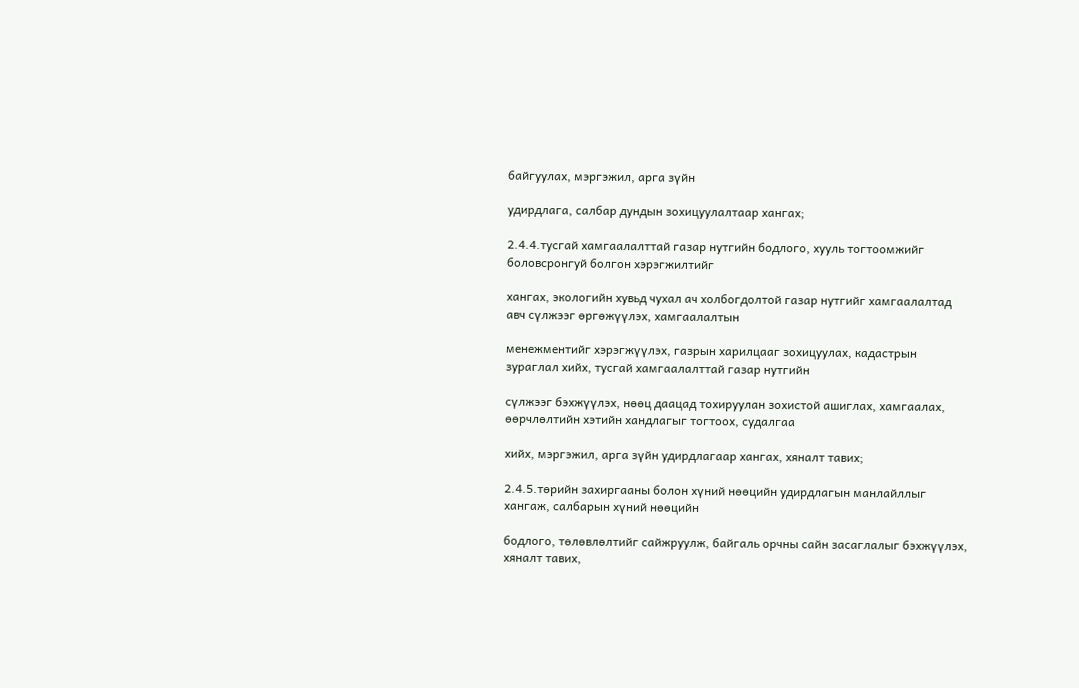байгуулах, мэргэжил, арга зүйн

удирдлага, салбар дундын зохицуулалтаар хангах;

2.4.4.тусгай хамгаалалттай газар нутгийн бодлого, хууль тогтоомжийг боловсронгуй болгон хэрэгжилтийг

хангах, экологийн хувьд чухал ач холбогдолтой газар нутгийг хамгаалалтад авч сүлжээг өргөжүүлэх, хамгаалалтын

менежментийг хэрэгжүүлэх, газрын харилцааг зохицуулах, кадастрын зураглал хийх, тусгай хамгаалалттай газар нутгийн

сүлжээг бэхжүүлэх, нөөц даацад тохируулан зохистой ашиглах, хамгаалах, өөрчлөлтийн хэтийн хандлагыг тогтоох, судалгаа

хийх, мэргэжил, арга зүйн удирдлагаар хангах, хяналт тавих;

2.4.5.төрийн захиргааны болон хүний нөөцийн удирдлагын манлайллыг хангаж, салбарын хүний нөөцийн

бодлого, төлөвлөлтийг сайжруулж, байгаль орчны сайн засаглалыг бэхжүүлэх, хяналт тавих,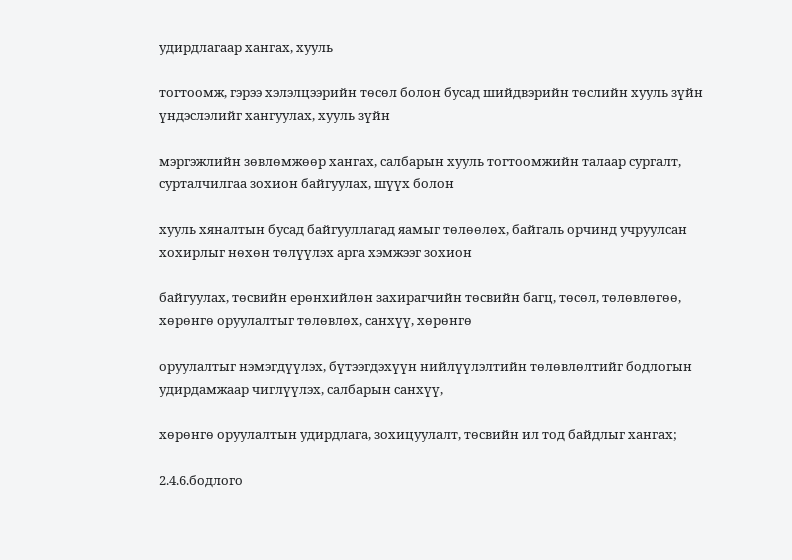удирдлагаар хангах, хууль

тогтоомж, гэрээ хэлэлцээрийн төсөл болон бусад шийдвэрийн төслийн хууль зүйн үндэслэлийг хангуулах, хууль зүйн

мэргэжлийн зөвлөмжөөр хангах, салбарын хууль тогтоомжийн талаар сургалт, сурталчилгаа зохион байгуулах, шүүх болон

хууль хяналтын бусад байгууллагад яамыг төлөөлөх, байгаль орчинд учруулсан хохирлыг нөхөн төлүүлэх арга хэмжээг зохион

байгуулах, төсвийн ерөнхийлөн захирагчийн төсвийн багц, төсөл, төлөвлөгөө, хөрөнгө оруулалтыг төлөвлөх, санхүү, хөрөнгө

оруулалтыг нэмэгдүүлэх, бүтээгдэхүүн нийлүүлэлтийн төлөвлөлтийг бодлогын удирдамжаар чиглүүлэх, салбарын санхүү,

хөрөнгө оруулалтын удирдлага, зохицуулалт, төсвийн ил тод байдлыг хангах;

2.4.6.бодлого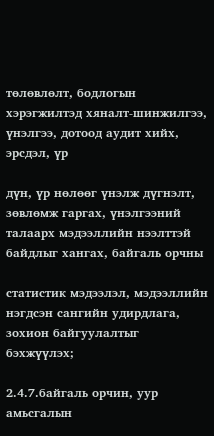төлөвлөлт, бодлогын хэрэгжилтэд хяналт-шинжилгээ, үнэлгээ, дотоод аудит хийх, эрсдэл, үр

дүн, үр нөлөөг үнэлж дүгнэлт, зөвлөмж гаргах, үнэлгээний талаарх мэдээллийн нээлттэй байдлыг хангах, байгаль орчны

статистик мэдээлэл, мэдээллийн нэгдсэн сангийн удирдлага, зохион байгуулалтыг бэхжүүлэх;

2.4.7.байгаль орчин, уур амьсгалын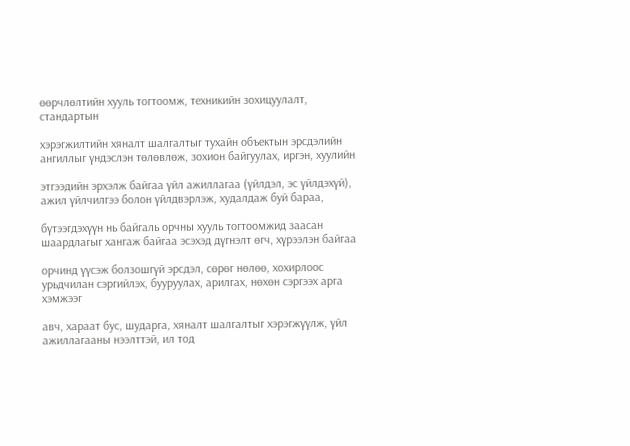өөрчлөлтийн хууль тогтоомж, техникийн зохицуулалт, стандартын

хэрэгжилтийн хяналт шалгалтыг тухайн объектын эрсдэлийн ангиллыг үндэслэн төлөвлөж, зохион байгуулах, иргэн, хуулийн

этгээдийн эрхэлж байгаа үйл ажиллагаа (үйлдэл, эс үйлдэхүй), ажил үйлчилгээ болон үйлдвэрлэж, худалдаж буй бараа,

бүтээгдэхүүн нь байгаль орчны хууль тогтоомжид заасан шаардлагыг хангаж байгаа эсэхэд дүгнэлт өгч, хүрээлэн байгаа

орчинд үүсэж болзошгүй эрсдэл, сөрөг нөлөө, хохирлоос урьдчилан сэргийлэх, бууруулах, арилгах, нөхөн сэргээх арга хэмжээг

авч, хараат бус, шударга, хяналт шалгалтыг хэрэгжүүлж, үйл ажиллагааны нээлттэй, ил тод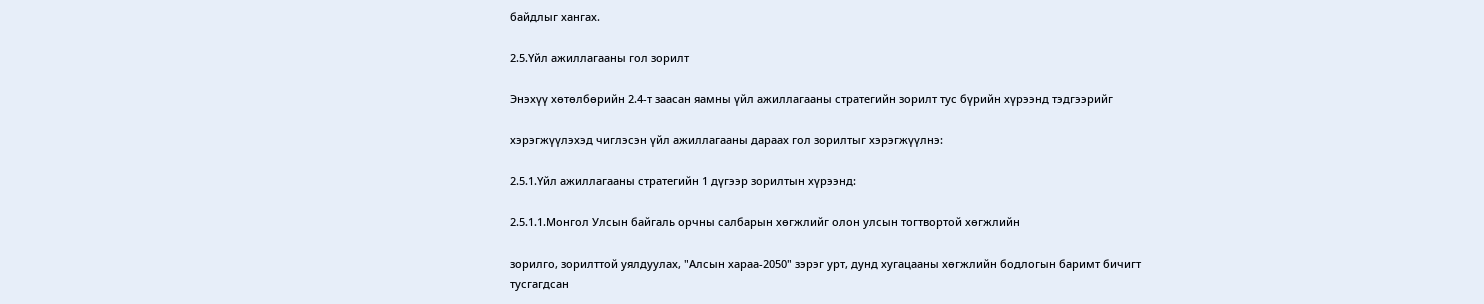байдлыг хангах.

2.5.Үйл ажиллагааны гол зорилт

Энэхүү хөтөлбөрийн 2.4-т заасан яамны үйл ажиллагааны стратегийн зорилт тус бүрийн хүрээнд тэдгээрийг

хэрэгжүүлэхэд чиглэсэн үйл ажиллагааны дараах гол зорилтыг хэрэгжүүлнэ:

2.5.1.Үйл ажиллагааны стратегийн 1 дүгээр зорилтын хүрээнд:

2.5.1.1.Монгол Улсын байгаль орчны салбарын хөгжлийг олон улсын тогтвортой хөгжлийн

зорилго, зорилттой уялдуулах, "Алсын хараа-2050" зэрэг урт, дунд хугацааны хөгжлийн бодлогын баримт бичигт тусгагдсан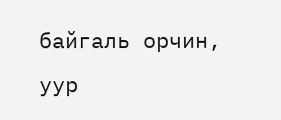байгаль орчин, уур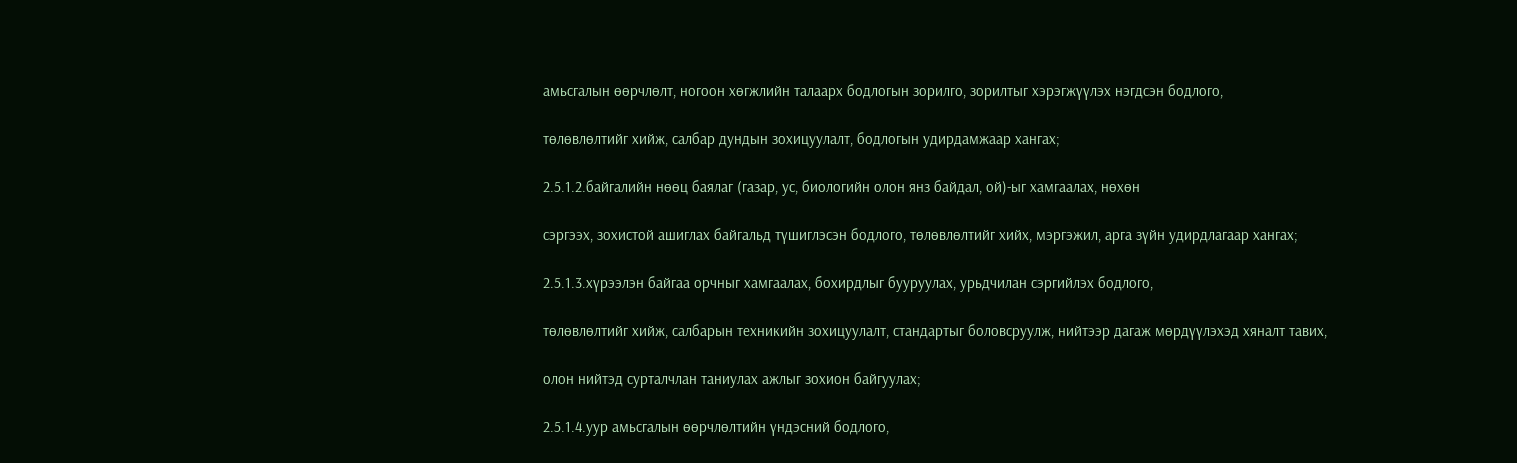амьсгалын өөрчлөлт, ногоон хөгжлийн талаарх бодлогын зорилго, зорилтыг хэрэгжүүлэх нэгдсэн бодлого,

төлөвлөлтийг хийж, салбар дундын зохицуулалт, бодлогын удирдамжаар хангах;

2.5.1.2.байгалийн нөөц баялаг (газар, ус, биологийн олон янз байдал, ой)-ыг хамгаалах, нөхөн

сэргээх, зохистой ашиглах байгальд түшиглэсэн бодлого, төлөвлөлтийг хийх, мэргэжил, арга зүйн удирдлагаар хангах;

2.5.1.3.хүрээлэн байгаа орчныг хамгаалах, бохирдлыг бууруулах, урьдчилан сэргийлэх бодлого,

төлөвлөлтийг хийж, салбарын техникийн зохицуулалт, стандартыг боловсруулж, нийтээр дагаж мөрдүүлэхэд хяналт тавих,

олон нийтэд сурталчлан таниулах ажлыг зохион байгуулах;

2.5.1.4.уур амьсгалын өөрчлөлтийн үндэсний бодлого,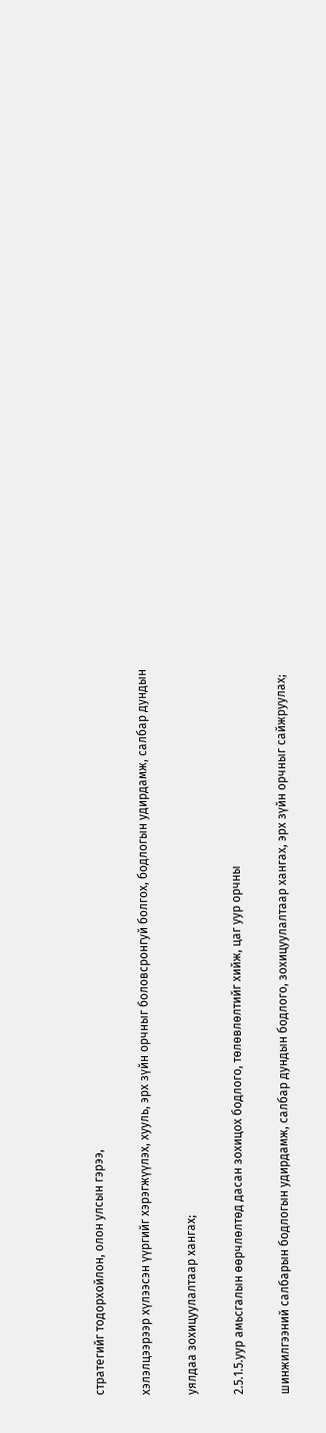стратегийг тодорхойлон, олон улсын гэрээ,

хэлэлцээрээр хүлээсэн үүргийг хэрэгжүүлэх, хууль, эрх зүйн орчныг боловсронгуй болгох, бодлогын удирдамж, салбар дундын

уялдаа зохицуулалтаар хангах;

2.5.1.5.уур амьсгалын өөрчлөлтөд дасан зохицох бодлого, төлөвлөлтийг хийж, цаг уур орчны

шинжилгээний салбарын бодлогын удирдамж, салбар дундын бодлого, зохицуулалтаар хангах, эрх зүйн орчныг сайжруулах;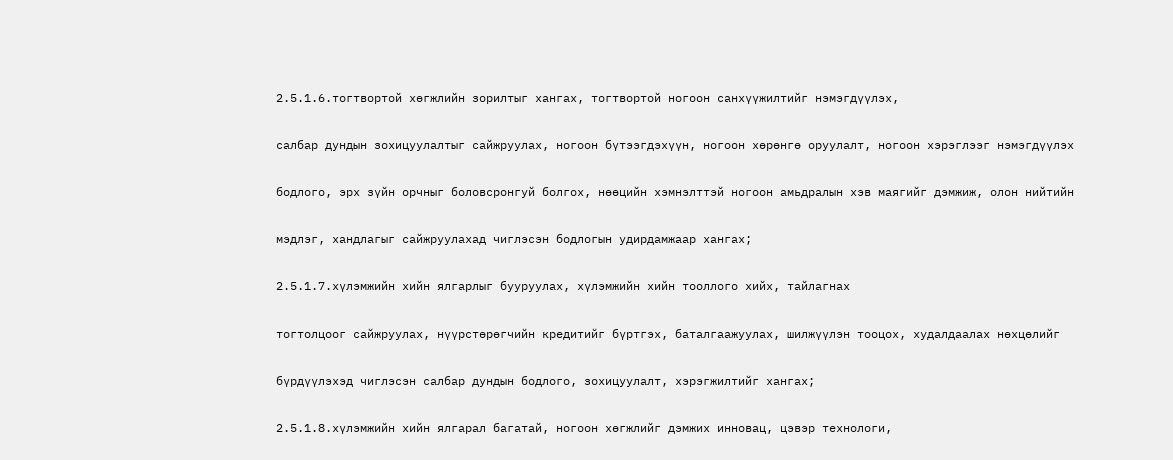2.5.1.6.тогтвортой хөгжлийн зорилтыг хангах, тогтвортой ногоон санхүүжилтийг нэмэгдүүлэх,

салбар дундын зохицуулалтыг сайжруулах, ногоон бүтээгдэхүүн, ногоон хөрөнгө оруулалт, ногоон хэрэглээг нэмэгдүүлэх

бодлого, эрх зүйн орчныг боловсронгуй болгох, нөөцийн хэмнэлттэй ногоон амьдралын хэв маягийг дэмжиж, олон нийтийн

мэдлэг, хандлагыг сайжруулахад чиглэсэн бодлогын удирдамжаар хангах;

2.5.1.7.хүлэмжийн хийн ялгарлыг бууруулах, хүлэмжийн хийн тооллого хийх, тайлагнах

тогтолцоог сайжруулах, нүүрстөрөгчийн кредитийг бүртгэх, баталгаажуулах, шилжүүлэн тооцох, худалдаалах нөхцөлийг

бүрдүүлэхэд чиглэсэн салбар дундын бодлого, зохицуулалт, хэрэгжилтийг хангах;

2.5.1.8.хүлэмжийн хийн ялгарал багатай, ногоон хөгжлийг дэмжих инновац, цэвэр технологи,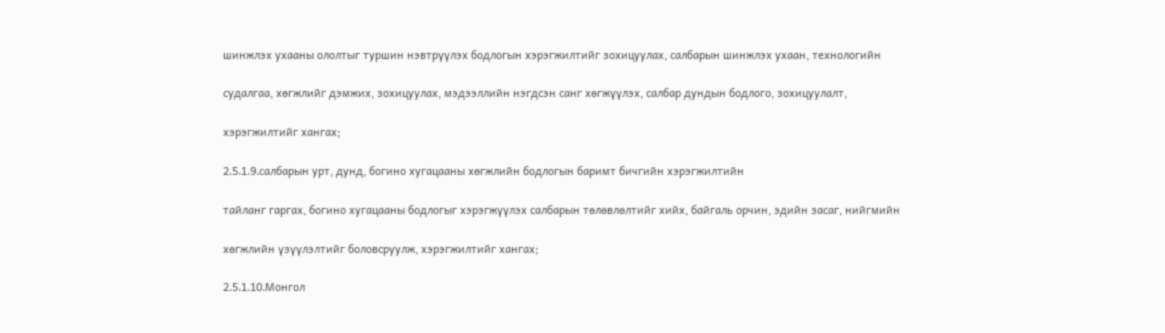шинжлэх ухааны ололтыг туршин нэвтрүүлэх бодлогын хэрэгжилтийг зохицуулах, салбарын шинжлэх ухаан, технологийн

судалгаа, хөгжлийг дэмжих, зохицуулах, мэдээллийн нэгдсэн санг хөгжүүлэх, салбар дундын бодлого, зохицуулалт,

хэрэгжилтийг хангах;

2.5.1.9.салбарын урт, дунд, богино хугацааны хөгжлийн бодлогын баримт бичгийн хэрэгжилтийн

тайланг гаргах, богино хугацааны бодлогыг хэрэгжүүлэх салбарын төлөвлөлтийг хийх, байгаль орчин, эдийн засаг, нийгмийн

хөгжлийн үзүүлэлтийг боловсруулж, хэрэгжилтийг хангах;

2.5.1.10.Монгол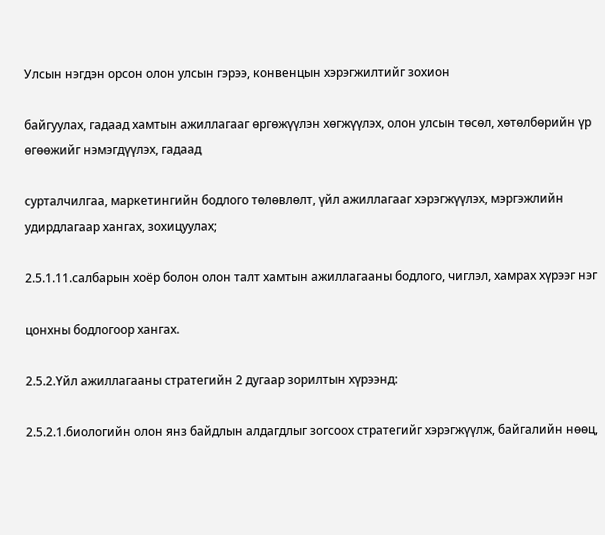Улсын нэгдэн орсон олон улсын гэрээ, конвенцын хэрэгжилтийг зохион

байгуулах, гадаад хамтын ажиллагааг өргөжүүлэн хөгжүүлэх, олон улсын төсөл, хөтөлбөрийн үр өгөөжийг нэмэгдүүлэх, гадаад

сурталчилгаа, маркетингийн бодлого төлөвлөлт, үйл ажиллагааг хэрэгжүүлэх, мэргэжлийн удирдлагаар хангах, зохицуулах;

2.5.1.11.салбарын хоёр болон олон талт хамтын ажиллагааны бодлого, чиглэл, хамрах хүрээг нэг

цонхны бодлогоор хангах.

2.5.2.Үйл ажиллагааны стратегийн 2 дугаар зорилтын хүрээнд:

2.5.2.1.биологийн олон янз байдлын алдагдлыг зогсоох стратегийг хэрэгжүүлж, байгалийн нөөц,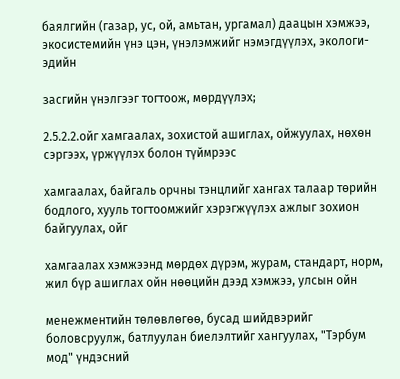баялгийн (газар, ус, ой, амьтан, ургамал) даацын хэмжээ, экосистемийн үнэ цэн, үнэлэмжийг нэмэгдүүлэх, экологи-эдийн

засгийн үнэлгээг тогтоож, мөрдүүлэх;

2.5.2.2.ойг хамгаалах, зохистой ашиглах, ойжуулах, нөхөн сэргээх, үржүүлэх болон түймрээс

хамгаалах, байгаль орчны тэнцлийг хангах талаар төрийн бодлого, хууль тогтоомжийг хэрэгжүүлэх ажлыг зохион байгуулах, ойг

хамгаалах хэмжээнд мөрдөх дүрэм, журам, стандарт, норм, жил бүр ашиглах ойн нөөцийн дээд хэмжээ, улсын ойн

менежментийн төлөвлөгөө, бусад шийдвэрийг боловсруулж, батлуулан биелэлтийг хангуулах, "Тэрбум мод" үндэсний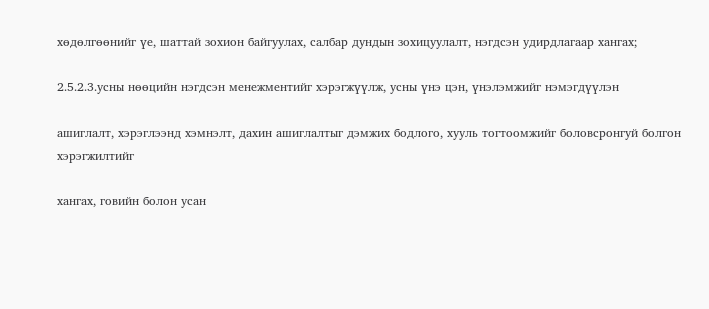хөдөлгөөнийг үе, шаттай зохион байгуулах, салбар дундын зохицуулалт, нэгдсэн удирдлагаар хангах;

2.5.2.3.усны нөөцийн нэгдсэн менежментийг хэрэгжүүлж, усны үнэ цэн, үнэлэмжийг нэмэгдүүлэн

ашиглалт, хэрэглээнд хэмнэлт, дахин ашиглалтыг дэмжих бодлого, хууль тогтоомжийг боловсронгуй болгон хэрэгжилтийг

хангах, говийн болон усан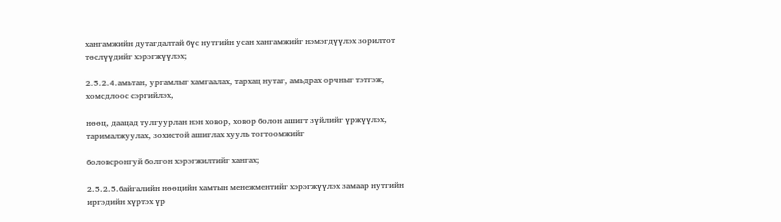хангамжийн дутагдалтай бүс нутгийн усан хангамжийг нэмэгдүүлэх зорилтот төслүүдийг хэрэгжүүлэх;

2.5.2.4.амьтан, ургамлыг хамгаалах, тархац нутаг, амьдрах орчныг тэтгэж, хомсдлоос сэргийлэх,

нөөц, даацад тулгуурлан нэн ховор, ховор болон ашигт зүйлийг үржүүлэх, тарималжуулах, зохистой ашиглах хууль тогтоомжийг

боловсронгуй болгон хэрэгжилтийг хангах;

2.5.2.5.байгалийн нөөцийн хамтын менежментийг хэрэгжүүлэх замаар нутгийн иргэдийн хүртэх үр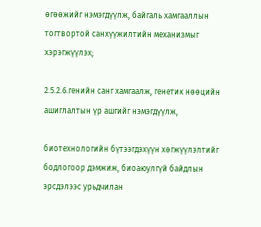өгөөжийг нэмэгдүүлж, байгаль хамгааллын тогтвортой санхүүжилтийн механизмыг хэрэгжүүлэх;

2.5.2.6.генийн санг хамгаалж, генетик нөөцийн ашиглалтын үр ашгийг нэмэгдүүлж,

биотехнологийн бүтээгдэхүүн хөгжүүлэлтийг бодлогоор дэмжиж, биоаюулгүй байдлын эрсдэлээс урьдчилан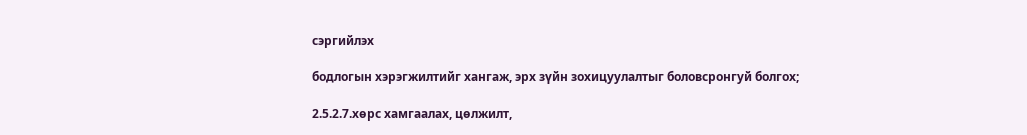сэргийлэх

бодлогын хэрэгжилтийг хангаж, эрх зүйн зохицуулалтыг боловсронгуй болгох;

2.5.2.7.хөрс хамгаалах, цөлжилт,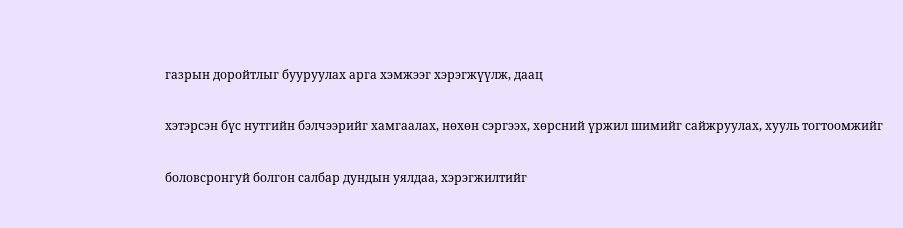газрын доройтлыг бууруулах арга хэмжээг хэрэгжүүлж, даац

хэтэрсэн бүс нутгийн бэлчээрийг хамгаалах, нөхөн сэргээх, хөрсний үржил шимийг сайжруулах, хууль тогтоомжийг

боловсронгуй болгон салбар дундын уялдаа, хэрэгжилтийг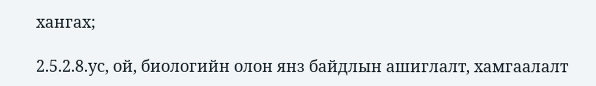хангах;

2.5.2.8.ус, ой, биологийн олон янз байдлын ашиглалт, хамгаалалт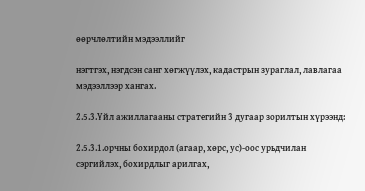өөрчлөлтийн мэдээллийг

нэгтгэх, нэгдсэн санг хөгжүүлэх, кадастрын зураглал, лавлагаа мэдээллээр хангах.

2.5.3.Үйл ажиллагааны стратегийн 3 дугаар зорилтын хүрээнд:

2.5.3.1.орчны бохирдол (агаар, хөрс, ус)-оос урьдчилан сэргийлэх, бохирдлыг арилгах,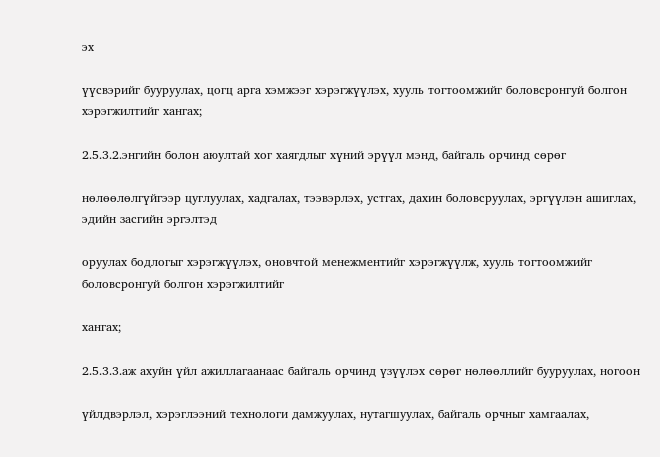эх

үүсвэрийг бууруулах, цогц арга хэмжээг хэрэгжүүлэх, хууль тогтоомжийг боловсронгуй болгон хэрэгжилтийг хангах;

2.5.3.2.энгийн болон аюултай хог хаягдлыг хүний эрүүл мэнд, байгаль орчинд сөрөг

нөлөөлөлгүйгээр цуглуулах, хадгалах, тээвэрлэх, устгах, дахин боловсруулах, эргүүлэн ашиглах, эдийн засгийн эргэлтэд

оруулах бодлогыг хэрэгжүүлэх, оновчтой менежментийг хэрэгжүүлж, хууль тогтоомжийг боловсронгуй болгон хэрэгжилтийг

хангах;

2.5.3.3.аж ахуйн үйл ажиллагаанаас байгаль орчинд үзүүлэх сөрөг нөлөөллийг бууруулах, ногоон

үйлдвэрлэл, хэрэглээний технологи дамжуулах, нутагшуулах, байгаль орчныг хамгаалах,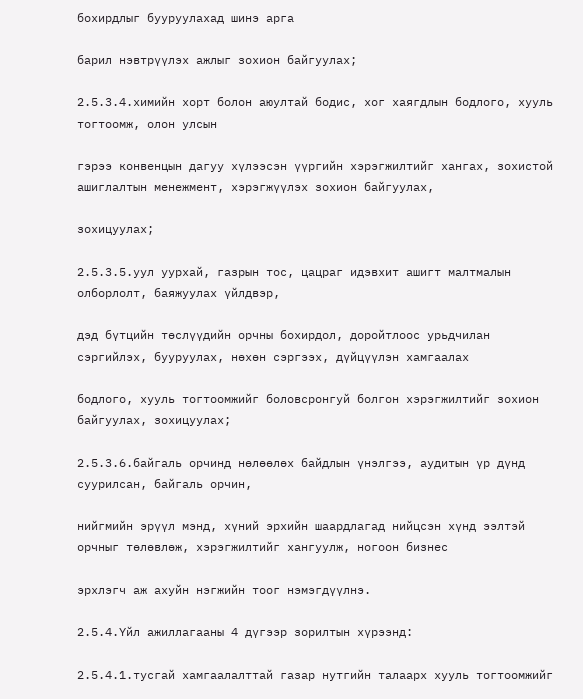бохирдлыг бууруулахад шинэ арга

барил нэвтрүүлэх ажлыг зохион байгуулах;

2.5.3.4.химийн хорт болон аюултай бодис, хог хаягдлын бодлого, хууль тогтоомж, олон улсын

гэрээ конвенцын дагуу хүлээсэн үүргийн хэрэгжилтийг хангах, зохистой ашиглалтын менежмент, хэрэгжүүлэх зохион байгуулах,

зохицуулах;

2.5.3.5.уул уурхай, газрын тос, цацраг идэвхит ашигт малтмалын олборлолт, баяжуулах үйлдвэр,

дэд бүтцийн төслүүдийн орчны бохирдол, доройтлоос урьдчилан сэргийлэх, бууруулах, нөхөн сэргээх, дүйцүүлэн хамгаалах

бодлого, хууль тогтоомжийг боловсронгуй болгон хэрэгжилтийг зохион байгуулах, зохицуулах;

2.5.3.6.байгаль орчинд нөлөөлөх байдлын үнэлгээ, аудитын үр дүнд суурилсан, байгаль орчин,

нийгмийн эрүүл мэнд, хүний эрхийн шаардлагад нийцсэн хүнд ээлтэй орчныг төлөвлөж, хэрэгжилтийг хангуулж, ногоон бизнес

эрхлэгч аж ахуйн нэгжийн тоог нэмэгдүүлнэ.

2.5.4.Үйл ажиллагааны 4 дүгээр зорилтын хүрээнд:

2.5.4.1.тусгай хамгаалалттай газар нутгийн талаарх хууль тогтоомжийг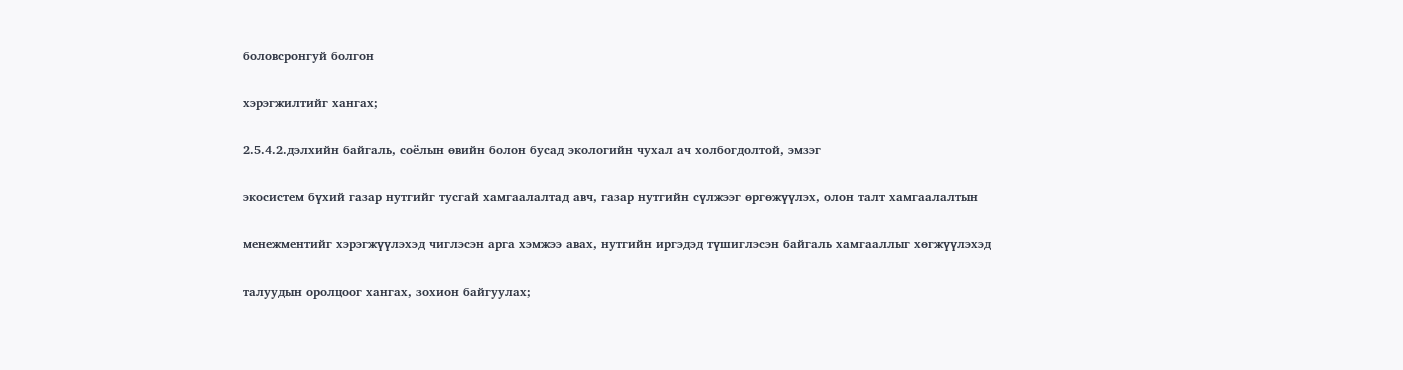боловсронгуй болгон

хэрэгжилтийг хангах;

2.5.4.2.дэлхийн байгаль, соёлын өвийн болон бусад экологийн чухал ач холбогдолтой, эмзэг

экосистем бүхий газар нутгийг тусгай хамгаалалтад авч, газар нутгийн сүлжээг өргөжүүлэх, олон талт хамгаалалтын

менежментийг хэрэгжүүлэхэд чиглэсэн арга хэмжээ авах, нутгийн иргэдэд түшиглэсэн байгаль хамгааллыг хөгжүүлэхэд

талуудын оролцоог хангах, зохион байгуулах;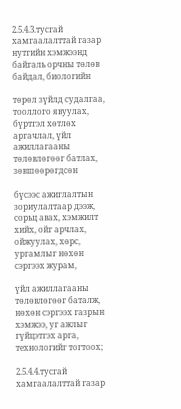2.5.4.3.тусгай хамгаалалттай газар нутгийн хэмжээнд байгаль орчны төлөв байдал, биологийн

төрөл зүйлд судалгаа, тооллого явуулах, бүртгэл хөтлөх аргачлал, үйл ажиллагааны төлөвлөгөөг батлах, зөвшөөрөгдсөн

бүсээс ажиглалтын зориулалтаар дээж, сорьц авах, хэмжилт хийх, ойг арчлах, ойжуулах, хөрс, ургамлыг нөхөн сэргээх журам,

үйл ажиллагааны төлөвлөгөөг баталж, нөхөн сэргээх газрын хэмжээ, уг ажлыг гүйцэтгэх арга, технологийг тогтоох;

2.5.4.4.тусгай хамгаалалттай газар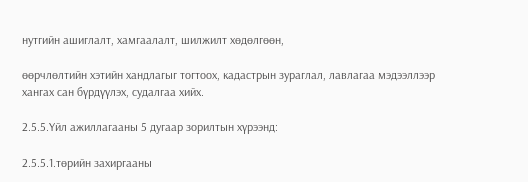нутгийн ашиглалт, хамгаалалт, шилжилт хөдөлгөөн,

өөрчлөлтийн хэтийн хандлагыг тогтоох, кадастрын зураглал, лавлагаа мэдээллээр хангах сан бүрдүүлэх, судалгаа хийх.

2.5.5.Үйл ажиллагааны 5 дугаар зорилтын хүрээнд:

2.5.5.1.төрийн захиргааны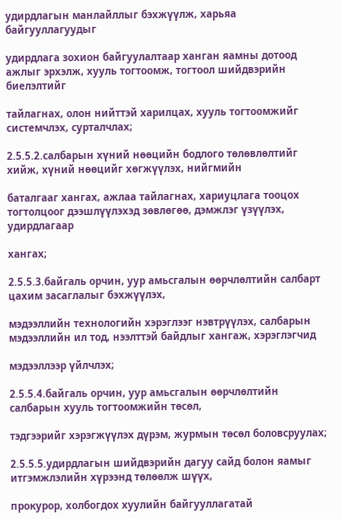удирдлагын манлайллыг бэхжүүлж, харьяа байгууллагуудыг

удирдлага зохион байгуулалтаар ханган яамны дотоод ажлыг эрхэлж, хууль тогтоомж, тогтоол шийдвэрийн биелэлтийг

тайлагнах, олон нийттэй харилцах, хууль тогтоомжийг системчлэх, сурталчлах;

2.5.5.2.салбарын хүний нөөцийн бодлого төлөвлөлтийг хийж, хүний нөөцийг хөгжүүлэх, нийгмийн

баталгааг хангах, ажлаа тайлагнах, хариуцлага тооцох тогтолцоог дээшлүүлэхэд зөвлөгөө, дэмжлэг үзүүлэх, удирдлагаар

хангах;

2.5.5.3.байгаль орчин, уур амьсгалын өөрчлөлтийн салбарт цахим засаглалыг бэхжүүлэх,

мэдээллийн технологийн хэрэглээг нэвтрүүлэх, салбарын мэдээллийн ил тод, нээлттэй байдлыг хангаж, хэрэглэгчид

мэдээллээр үйлчлэх;

2.5.5.4.байгаль орчин, уур амьсгалын өөрчлөлтийн салбарын хууль тогтоомжийн төсөл,

тэдгээрийг хэрэгжүүлэх дүрэм, журмын төсөл боловсруулах;

2.5.5.5.удирдлагын шийдвэрийн дагуу сайд болон яамыг итгэмжлэлийн хүрээнд төлөөлж шүүх,

прокурор, холбогдох хуулийн байгууллагатай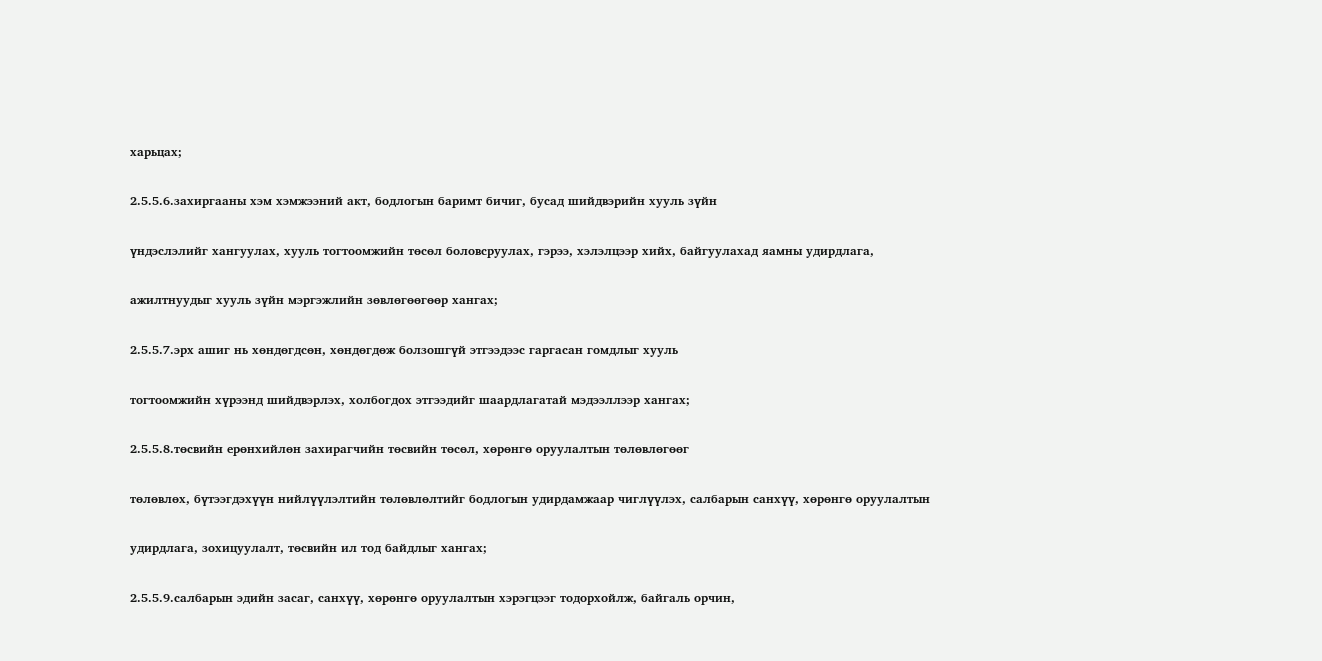харьцах;

2.5.5.6.захиргааны хэм хэмжээний акт, бодлогын баримт бичиг, бусад шийдвэрийн хууль зүйн

үндэслэлийг хангуулах, хууль тогтоомжийн төсөл боловсруулах, гэрээ, хэлэлцээр хийх, байгуулахад яамны удирдлага,

ажилтнуудыг хууль зүйн мэргэжлийн зөвлөгөөгөөр хангах;

2.5.5.7.эрх ашиг нь хөндөгдсөн, хөндөгдөж болзошгүй этгээдээс гаргасан гомдлыг хууль

тогтоомжийн хүрээнд шийдвэрлэх, холбогдох этгээдийг шаардлагатай мэдээллээр хангах;

2.5.5.8.төсвийн ерөнхийлөн захирагчийн төсвийн төсөл, хөрөнгө оруулалтын төлөвлөгөөг

төлөвлөх, бүтээгдэхүүн нийлүүлэлтийн төлөвлөлтийг бодлогын удирдамжаар чиглүүлэх, салбарын санхүү, хөрөнгө оруулалтын

удирдлага, зохицуулалт, төсвийн ил тод байдлыг хангах;

2.5.5.9.салбарын эдийн засаг, санхүү, хөрөнгө оруулалтын хэрэгцээг тодорхойлж, байгаль орчин,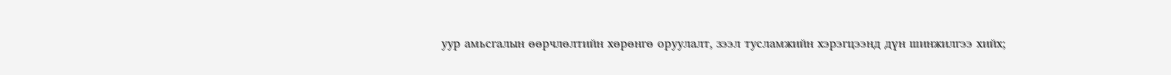уур амьсгалын өөрчлөлтийн хөрөнгө оруулалт, зээл тусламжийн хэрэгцээнд дүн шинжилгээ хийх;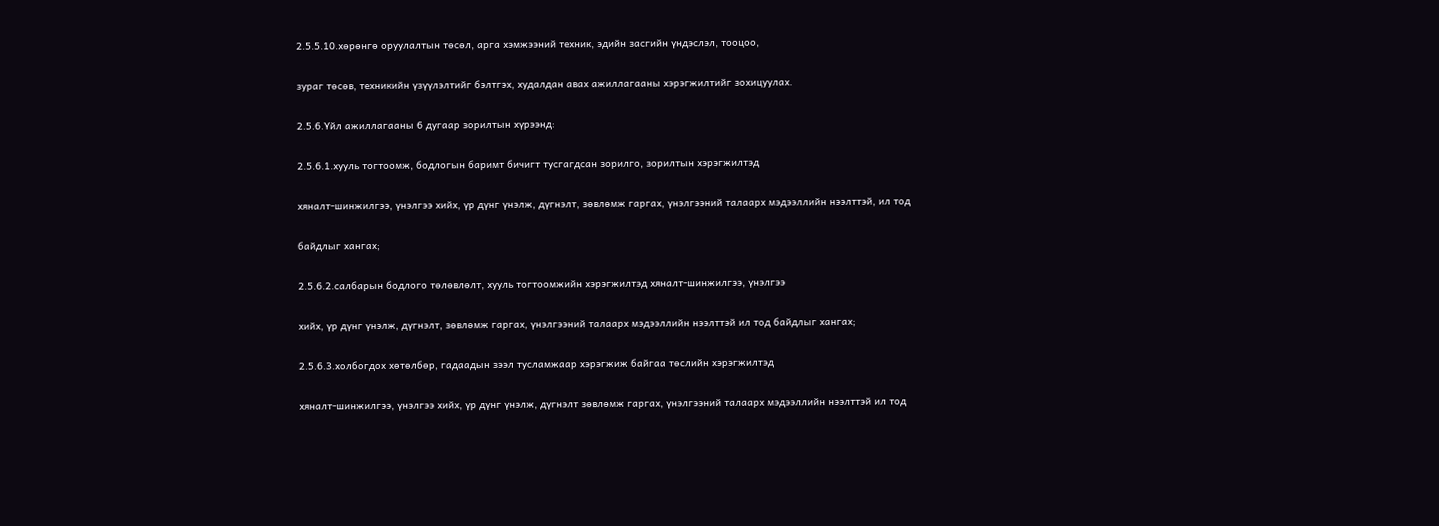2.5.5.10.хөрөнгө оруулалтын төсөл, арга хэмжээний техник, эдийн засгийн үндэслэл, тооцоо,

зураг төсөв, техникийн үзүүлэлтийг бэлтгэх, худалдан авах ажиллагааны хэрэгжилтийг зохицуулах.

2.5.6.Үйл ажиллагааны 6 дугаар зорилтын хүрээнд:

2.5.6.1.хууль тогтоомж, бодлогын баримт бичигт тусгагдсан зорилго, зорилтын хэрэгжилтэд

хяналт-шинжилгээ, үнэлгээ хийх, үр дүнг үнэлж, дүгнэлт, зөвлөмж гаргах, үнэлгээний талаарх мэдээллийн нээлттэй, ил тод

байдлыг хангах;

2.5.6.2.салбарын бодлого төлөвлөлт, хууль тогтоомжийн хэрэгжилтэд хяналт-шинжилгээ, үнэлгээ

хийх, үр дүнг үнэлж, дүгнэлт, зөвлөмж гаргах, үнэлгээний талаарх мэдээллийн нээлттэй ил тод байдлыг хангах;

2.5.6.3.холбогдох хөтөлбөр, гадаадын зээл тусламжаар хэрэгжиж байгаа төслийн хэрэгжилтэд

хяналт-шинжилгээ, үнэлгээ хийх, үр дүнг үнэлж, дүгнэлт зөвлөмж гаргах, үнэлгээний талаарх мэдээллийн нээлттэй ил тод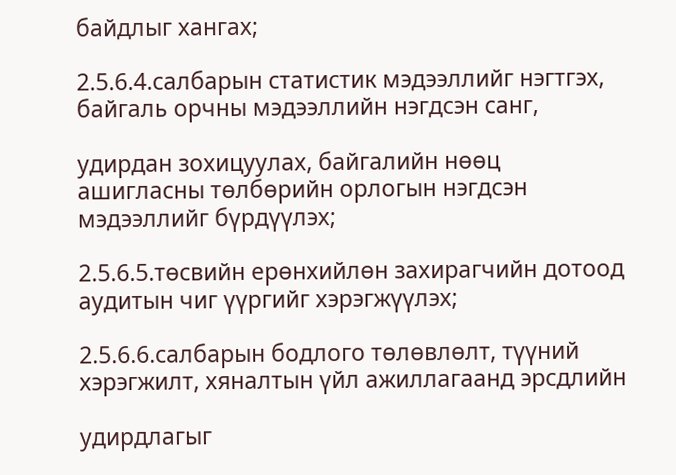байдлыг хангах;

2.5.6.4.салбарын статистик мэдээллийг нэгтгэх, байгаль орчны мэдээллийн нэгдсэн санг,

удирдан зохицуулах, байгалийн нөөц ашигласны төлбөрийн орлогын нэгдсэн мэдээллийг бүрдүүлэх;

2.5.6.5.төсвийн ерөнхийлөн захирагчийн дотоод аудитын чиг үүргийг хэрэгжүүлэх;

2.5.6.6.салбарын бодлого төлөвлөлт, түүний хэрэгжилт, хяналтын үйл ажиллагаанд эрсдлийн

удирдлагыг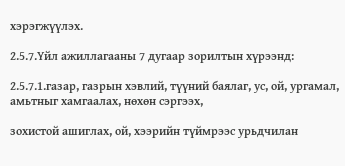хэрэгжүүлэх.

2.5.7.Үйл ажиллагааны 7 дугаар зорилтын хүрээнд:

2.5.7.1.газар, газрын хэвлий, түүний баялаг, ус, ой, ургамал, амьтныг хамгаалах, нөхөн сэргээх,

зохистой ашиглах, ой, хээрийн түймрээс урьдчилан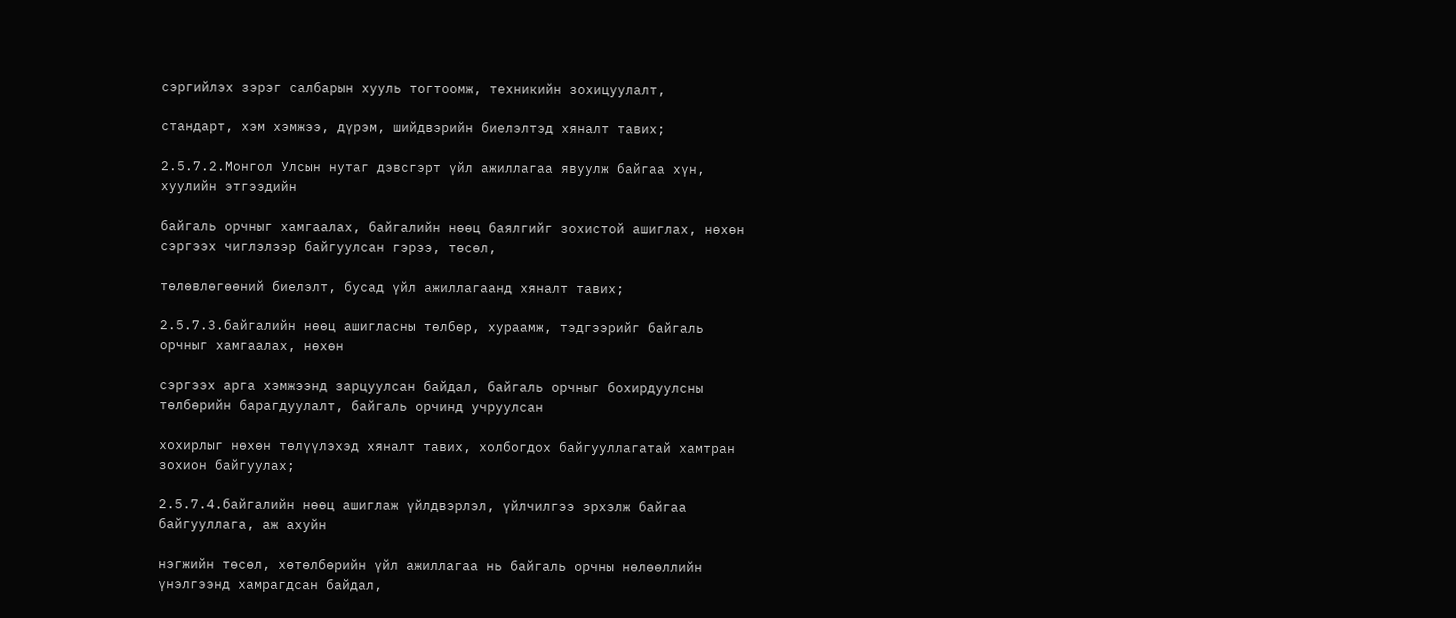сэргийлэх зэрэг салбарын хууль тогтоомж, техникийн зохицуулалт,

стандарт, хэм хэмжээ, дүрэм, шийдвэрийн биелэлтэд хяналт тавих;

2.5.7.2.Монгол Улсын нутаг дэвсгэрт үйл ажиллагаа явуулж байгаа хүн, хуулийн этгээдийн

байгаль орчныг хамгаалах, байгалийн нөөц баялгийг зохистой ашиглах, нөхөн сэргээх чиглэлээр байгуулсан гэрээ, төсөл,

төлөвлөгөөний биелэлт, бусад үйл ажиллагаанд хяналт тавих;

2.5.7.3.байгалийн нөөц ашигласны төлбөр, хураамж, тэдгээрийг байгаль орчныг хамгаалах, нөхөн

сэргээх арга хэмжээнд зарцуулсан байдал, байгаль орчныг бохирдуулсны төлбөрийн барагдуулалт, байгаль орчинд учруулсан

хохирлыг нөхөн төлүүлэхэд хяналт тавих, холбогдох байгууллагатай хамтран зохион байгуулах;

2.5.7.4.байгалийн нөөц ашиглаж үйлдвэрлэл, үйлчилгээ эрхэлж байгаа байгууллага, аж ахуйн

нэгжийн төсөл, хөтөлбөрийн үйл ажиллагаа нь байгаль орчны нөлөөллийн үнэлгээнд хамрагдсан байдал,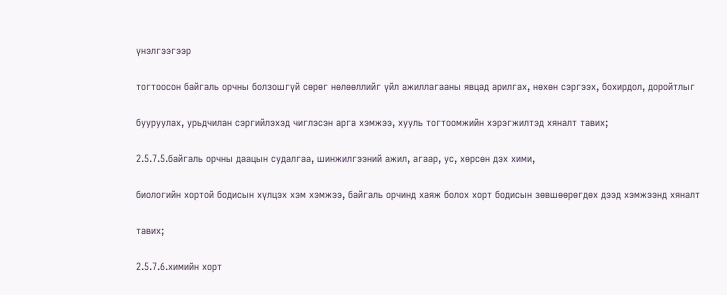үнэлгээгээр

тогтоосон байгаль орчны болзошгүй сөрөг нөлөөллийг үйл ажиллагааны явцад арилгах, нөхөн сэргээх, бохирдол, доройтлыг

бууруулах, урьдчилан сэргийлэхэд чиглэсэн арга хэмжээ, хууль тогтоомжийн хэрэгжилтэд хяналт тавих;

2.5.7.5.байгаль орчны даацын судалгаа, шинжилгээний ажил, агаар, ус, хөрсөн дэх хими,

биологийн хортой бодисын хүлцэх хэм хэмжээ, байгаль орчинд хаяж болох хорт бодисын зөвшөөрөгдөх дээд хэмжээнд хяналт

тавих;

2.5.7.6.химийн хорт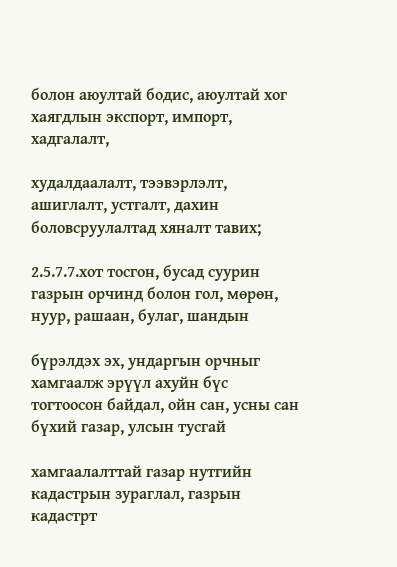болон аюултай бодис, аюултай хог хаягдлын экспорт, импорт, хадгалалт,

худалдаалалт, тээвэрлэлт, ашиглалт, устгалт, дахин боловсруулалтад хяналт тавих;

2.5.7.7.хот тосгон, бусад суурин газрын орчинд болон гол, мөрөн, нуур, рашаан, булаг, шандын

бүрэлдэх эх, ундаргын орчныг хамгаалж эрүүл ахуйн бүс тогтоосон байдал, ойн сан, усны сан бүхий газар, улсын тусгай

хамгаалалттай газар нутгийн кадастрын зураглал, газрын кадастрт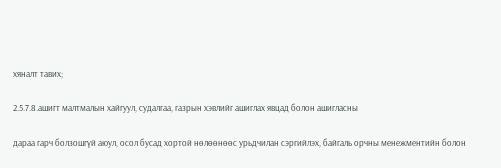хяналт тавих;

2.5.7.8.ашигт малтмалын хайгуул, судалгаа, газрын хэвлийг ашиглах явцад болон ашигласны

дараа гарч болзошгүй аюул, осол бусад хортой нөлөөнөөс урьдчилан сэргийлэх, байгаль орчны менежментийн болон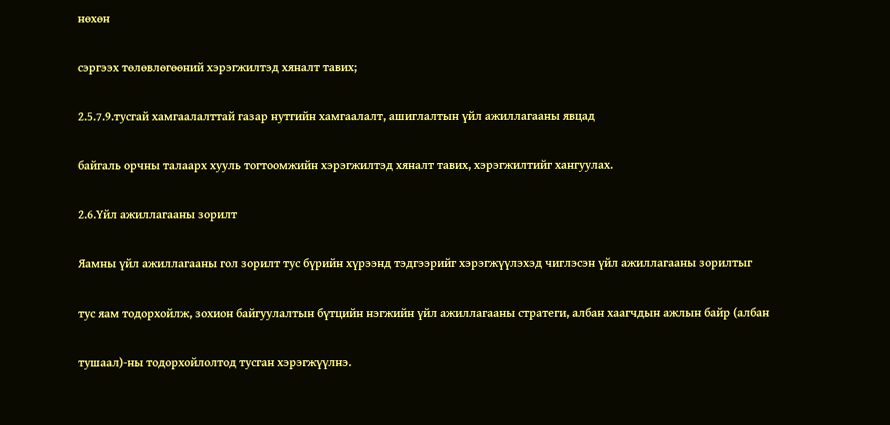нөхөн

сэргээх төлөвлөгөөний хэрэгжилтэд хяналт тавих;

2.5.7.9.тусгай хамгаалалттай газар нутгийн хамгаалалт, ашиглалтын үйл ажиллагааны явцад

байгаль орчны талаарх хууль тогтоомжийн хэрэгжилтэд хяналт тавих, хэрэгжилтийг хангуулах.

2.6.Үйл ажиллагааны зорилт

Яамны үйл ажиллагааны гол зорилт тус бүрийн хүрээнд тэдгээрийг хэрэгжүүлэхэд чиглэсэн үйл ажиллагааны зорилтыг

тус яам тодорхойлж, зохион байгуулалтын бүтцийн нэгжийн үйл ажиллагааны стратеги, албан хаагчдын ажлын байр (албан

тушаал)-ны тодорхойлолтод тусган хэрэгжүүлнэ.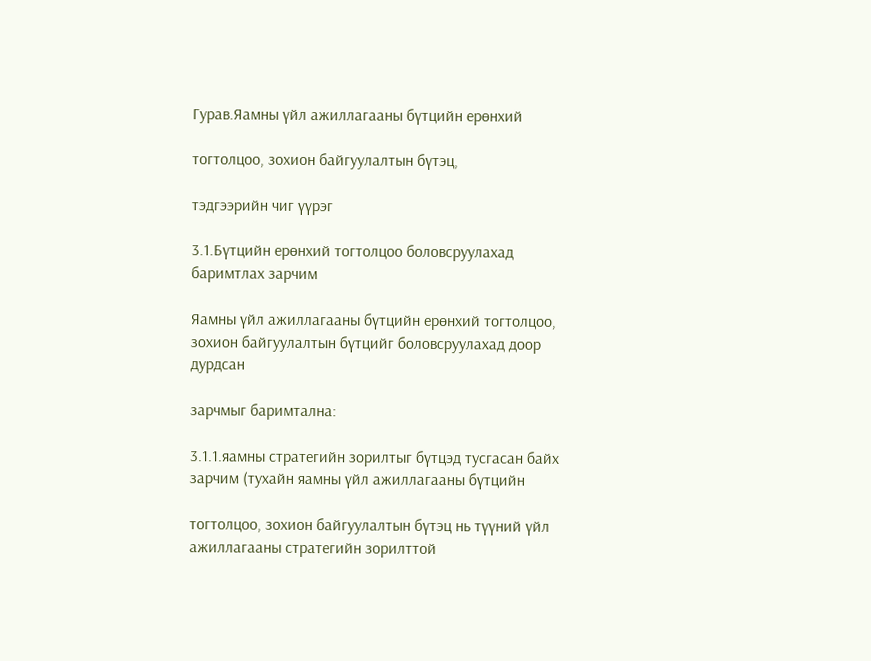Гурав.Яамны үйл ажиллагааны бүтцийн ерөнхий

тогтолцоо, зохион байгуулалтын бүтэц,

тэдгээрийн чиг үүрэг

3.1.Бүтцийн ерөнхий тогтолцоо боловсруулахад баримтлах зарчим

Яамны үйл ажиллагааны бүтцийн ерөнхий тогтолцоо, зохион байгуулалтын бүтцийг боловсруулахад доор дурдсан

зарчмыг баримтална:

3.1.1.яамны стратегийн зорилтыг бүтцэд тусгасан байх зарчим (тухайн яамны үйл ажиллагааны бүтцийн

тогтолцоо, зохион байгуулалтын бүтэц нь түүний үйл ажиллагааны стратегийн зорилттой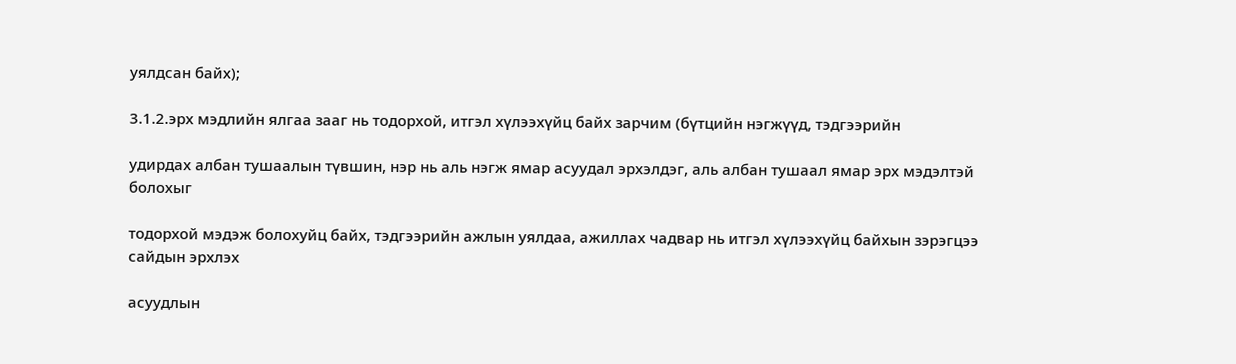уялдсан байх);

3.1.2.эрх мэдлийн ялгаа зааг нь тодорхой, итгэл хүлээхүйц байх зарчим (бүтцийн нэгжүүд, тэдгээрийн

удирдах албан тушаалын түвшин, нэр нь аль нэгж ямар асуудал эрхэлдэг, аль албан тушаал ямар эрх мэдэлтэй болохыг

тодорхой мэдэж болохуйц байх, тэдгээрийн ажлын уялдаа, ажиллах чадвар нь итгэл хүлээхүйц байхын зэрэгцээ сайдын эрхлэх

асуудлын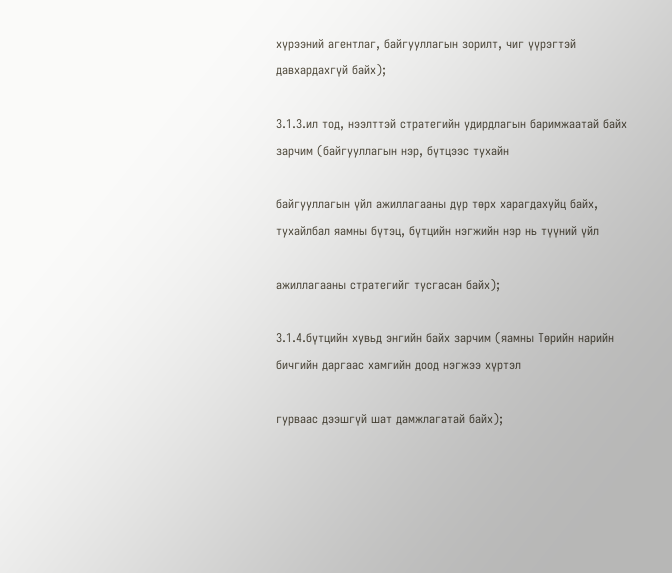хүрээний агентлаг, байгууллагын зорилт, чиг үүрэгтэй давхардахгүй байх);

3.1.3.ил тод, нээлттэй стратегийн удирдлагын баримжаатай байх зарчим (байгууллагын нэр, бүтцээс тухайн

байгууллагын үйл ажиллагааны дүр төрх харагдахуйц байх, тухайлбал яамны бүтэц, бүтцийн нэгжийн нэр нь түүний үйл

ажиллагааны стратегийг тусгасан байх);

3.1.4.бүтцийн хувьд энгийн байх зарчим (яамны Төрийн нарийн бичгийн даргаас хамгийн доод нэгжээ хүртэл

гурваас дээшгүй шат дамжлагатай байх);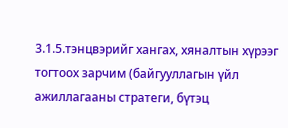3.1.5.тэнцвэрийг хангах, хяналтын хүрээг тогтоох зарчим (байгууллагын үйл ажиллагааны стратеги, бүтэц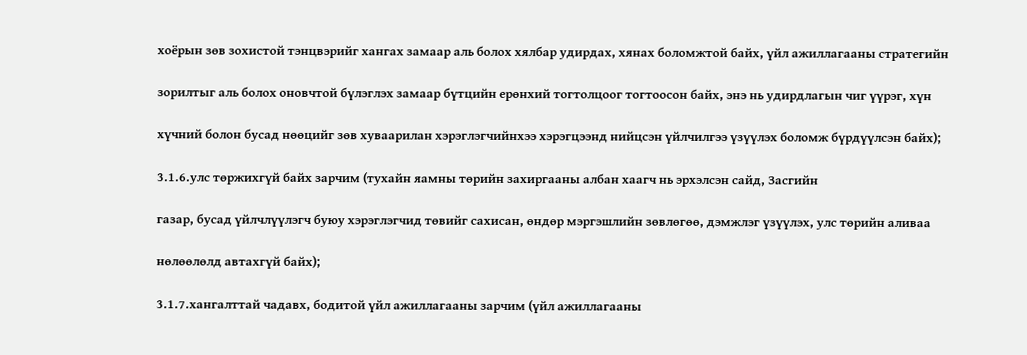хоёрын зөв зохистой тэнцвэрийг хангах замаар аль болох хялбар удирдах, хянах боломжтой байх, үйл ажиллагааны стратегийн

зорилтыг аль болох оновчтой бүлэглэх замаар бүтцийн ерөнхий тогтолцоог тогтоосон байх, энэ нь удирдлагын чиг үүрэг, хүн

хүчний болон бусад нөөцийг зөв хуваарилан хэрэглэгчийнхээ хэрэгцээнд нийцсэн үйлчилгээ үзүүлэх боломж бүрдүүлсэн байх);

3.1.6.улс төржихгүй байх зарчим (тухайн яамны төрийн захиргааны албан хаагч нь эрхэлсэн сайд, Засгийн

газар, бусад үйлчлүүлэгч буюу хэрэглэгчид төвийг сахисан, өндөр мэргэшлийн зөвлөгөө, дэмжлэг үзүүлэх, улс төрийн аливаа

нөлөөлөлд автахгүй байх);

3.1.7.хангалттай чадавх, бодитой үйл ажиллагааны зарчим (үйл ажиллагааны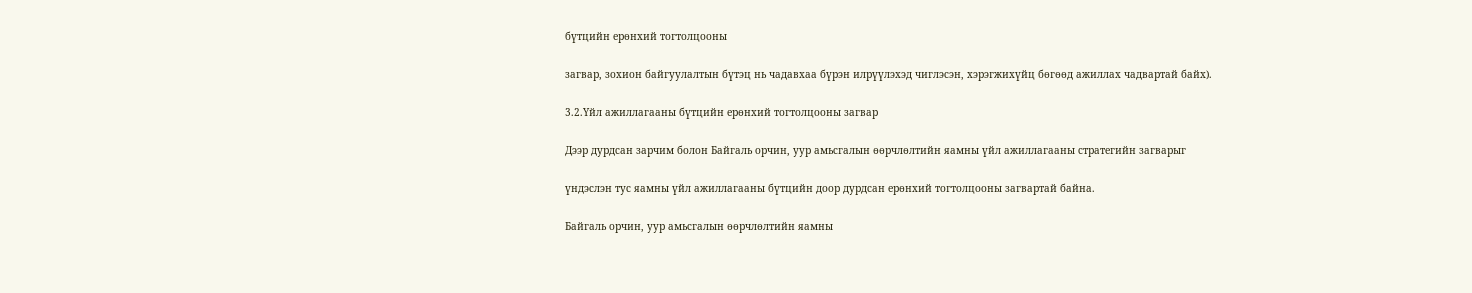бүтцийн ерөнхий тогтолцооны

загвар, зохион байгуулалтын бүтэц нь чадавхаа бүрэн илрүүлэхэд чиглэсэн, хэрэгжихүйц бөгөөд ажиллах чадвартай байх).

3.2.Үйл ажиллагааны бүтцийн ерөнхий тогтолцооны загвар

Дээр дурдсан зарчим болон Байгаль орчин, уур амьсгалын өөрчлөлтийн яамны үйл ажиллагааны стратегийн загварыг

үндэслэн тус яамны үйл ажиллагааны бүтцийн доор дурдсан ерөнхий тогтолцооны загвартай байна.

Байгаль орчин, уур амьсгалын өөрчлөлтийн яамны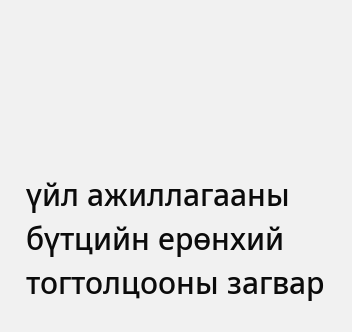үйл ажиллагааны бүтцийн ерөнхий тогтолцооны загвар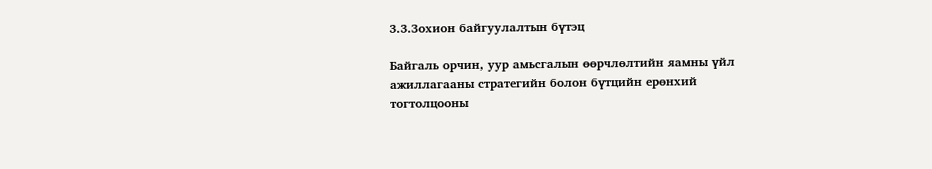3.3.Зохион байгуулалтын бүтэц

Байгаль орчин, уур амьсгалын өөрчлөлтийн яамны үйл ажиллагааны стратегийн болон бүтцийн ерөнхий тогтолцооны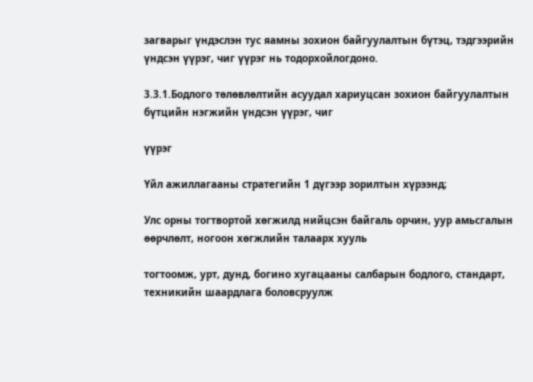загварыг үндэслэн тус яамны зохион байгуулалтын бүтэц, тэдгээрийн үндсэн үүрэг, чиг үүрэг нь тодорхойлогдоно.

3.3.1.Бодлого төлөвлөлтийн асуудал хариуцсан зохион байгуулалтын бүтцийн нэгжийн үндсэн үүрэг, чиг

үүрэг

Үйл ажиллагааны стратегийн 1 дүгээр зорилтын хүрээнд;

Улс орны тогтвортой хөгжилд нийцсэн байгаль орчин, уур амьсгалын өөрчлөлт, ногоон хөгжлийн талаарх хууль

тогтоомж, урт, дунд, богино хугацааны салбарын бодлого, стандарт, техникийн шаардлага боловсруулж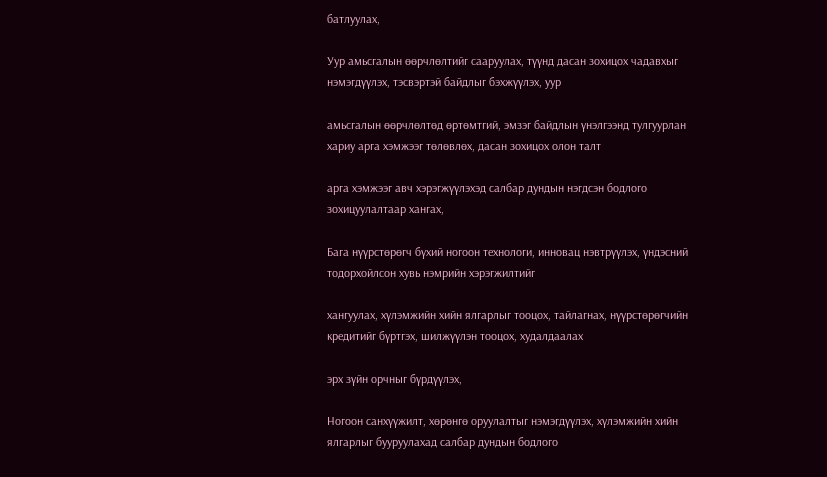батлуулах,

Уур амьсгалын өөрчлөлтийг сааруулах, түүнд дасан зохицох чадавхыг нэмэгдүүлэх, тэсвэртэй байдлыг бэхжүүлэх, уур

амьсгалын өөрчлөлтөд өртөмтгий, эмзэг байдлын үнэлгээнд тулгуурлан хариу арга хэмжээг төлөвлөх, дасан зохицох олон талт

арга хэмжээг авч хэрэгжүүлэхэд салбар дундын нэгдсэн бодлого зохицуулалтаар хангах,

Бага нүүрстөрөгч бүхий ногоон технологи, инновац нэвтрүүлэх, үндэсний тодорхойлсон хувь нэмрийн хэрэгжилтийг

хангуулах, хүлэмжийн хийн ялгарлыг тооцох, тайлагнах, нүүрстөрөгчийн кредитийг бүртгэх, шилжүүлэн тооцох, худалдаалах

эрх зүйн орчныг бүрдүүлэх,

Ногоон санхүүжилт, хөрөнгө оруулалтыг нэмэгдүүлэх, хүлэмжийн хийн ялгарлыг бууруулахад салбар дундын бодлого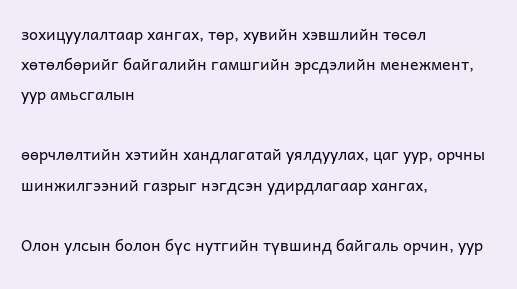зохицуулалтаар хангах, төр, хувийн хэвшлийн төсөл хөтөлбөрийг байгалийн гамшгийн эрсдэлийн менежмент, уур амьсгалын

өөрчлөлтийн хэтийн хандлагатай уялдуулах, цаг уур, орчны шинжилгээний газрыг нэгдсэн удирдлагаар хангах,

Олон улсын болон бүс нутгийн түвшинд байгаль орчин, уур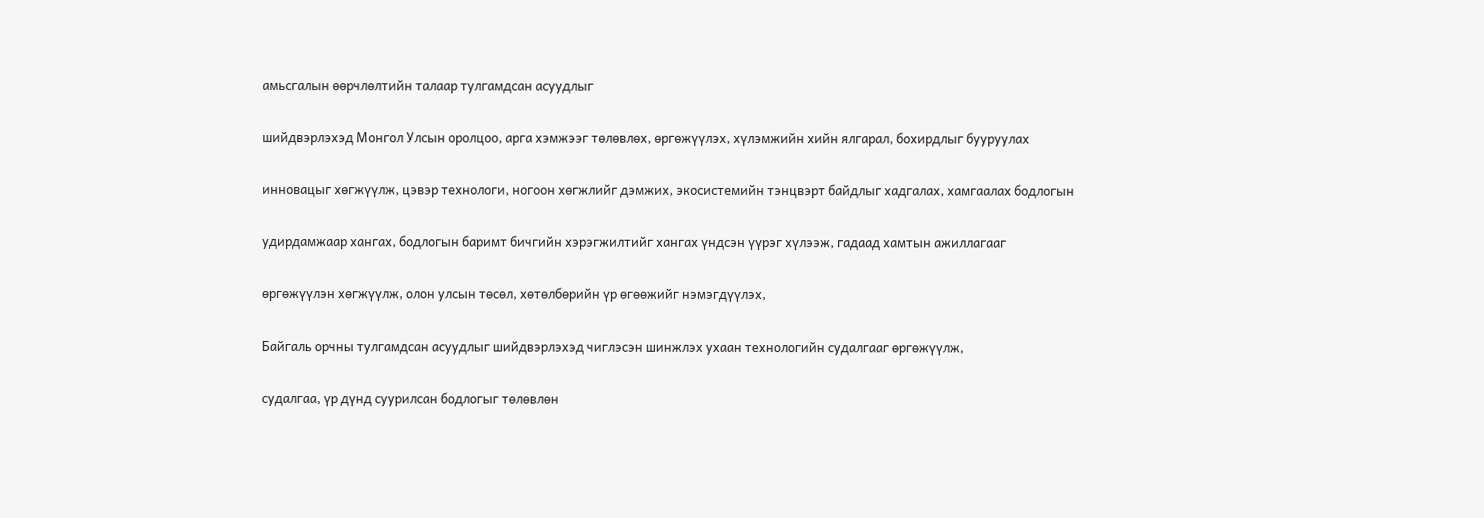амьсгалын өөрчлөлтийн талаар тулгамдсан асуудлыг

шийдвэрлэхэд Монгол Улсын оролцоо, арга хэмжээг төлөвлөх, өргөжүүлэх, хүлэмжийн хийн ялгарал, бохирдлыг бууруулах

инновацыг хөгжүүлж, цэвэр технологи, ногоон хөгжлийг дэмжих, экосистемийн тэнцвэрт байдлыг хадгалах, хамгаалах бодлогын

удирдамжаар хангах, бодлогын баримт бичгийн хэрэгжилтийг хангах үндсэн үүрэг хүлээж, гадаад хамтын ажиллагааг

өргөжүүлэн хөгжүүлж, олон улсын төсөл, хөтөлбөрийн үр өгөөжийг нэмэгдүүлэх,

Байгаль орчны тулгамдсан асуудлыг шийдвэрлэхэд чиглэсэн шинжлэх ухаан технологийн судалгааг өргөжүүлж,

судалгаа, үр дүнд суурилсан бодлогыг төлөвлөн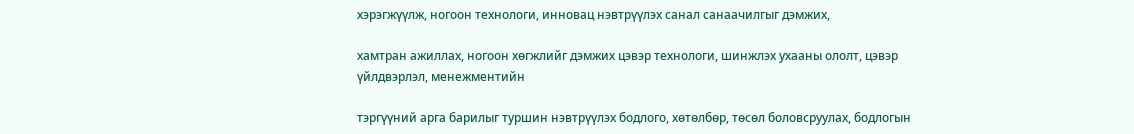хэрэгжүүлж, ногоон технологи, инновац нэвтрүүлэх санал санаачилгыг дэмжих,

хамтран ажиллах, ногоон хөгжлийг дэмжих цэвэр технологи, шинжлэх ухааны ололт, цэвэр үйлдвэрлэл, менежментийн

тэргүүний арга барилыг туршин нэвтрүүлэх бодлого, хөтөлбөр, төсөл боловсруулах, бодлогын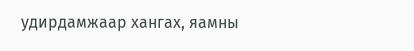удирдамжаар хангах, яамны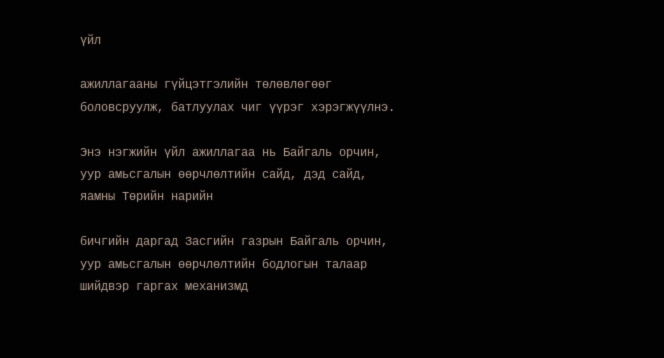үйл

ажиллагааны гүйцэтгэлийн төлөвлөгөөг боловсруулж, батлуулах чиг үүрэг хэрэгжүүлнэ.

Энэ нэгжийн үйл ажиллагаа нь Байгаль орчин, уур амьсгалын өөрчлөлтийн сайд, дэд сайд, яамны Төрийн нарийн

бичгийн даргад Засгийн газрын Байгаль орчин, уур амьсгалын өөрчлөлтийн бодлогын талаар шийдвэр гаргах механизмд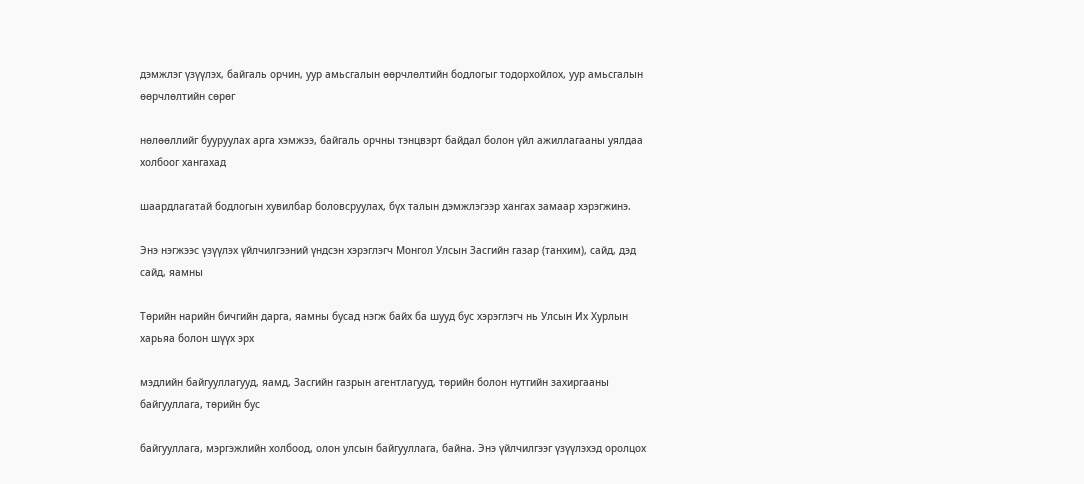дэмжлэг үзүүлэх, байгаль орчин, уур амьсгалын өөрчлөлтийн бодлогыг тодорхойлох, уур амьсгалын өөрчлөлтийн сөрөг

нөлөөллийг бууруулах арга хэмжээ, байгаль орчны тэнцвэрт байдал болон үйл ажиллагааны уялдаа холбоог хангахад

шаардлагатай бодлогын хувилбар боловсруулах, бүх талын дэмжлэгээр хангах замаар хэрэгжинэ.

Энэ нэгжээс үзүүлэх үйлчилгээний үндсэн хэрэглэгч Монгол Улсын Засгийн газар (танхим), сайд, дэд сайд, яамны

Төрийн нарийн бичгийн дарга, яамны бусад нэгж байх ба шууд бус хэрэглэгч нь Улсын Их Хурлын харьяа болон шүүх эрх

мэдлийн байгууллагууд, яамд, Засгийн газрын агентлагууд, төрийн болон нутгийн захиргааны байгууллага, төрийн бус

байгууллага, мэргэжлийн холбоод, олон улсын байгууллага, байна. Энэ үйлчилгээг үзүүлэхэд оролцох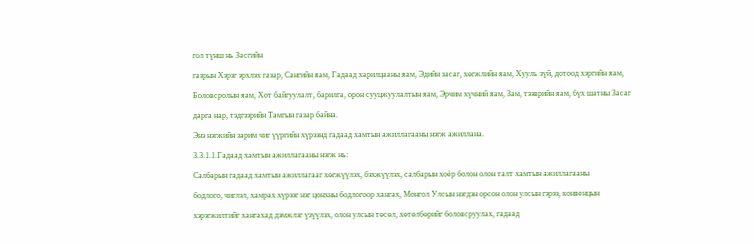гол түнш нь Засгийн

газрын Хэрэг эрхлэх газар, Сангийн яам, Гадаад харилцааны яам, Эдийн засаг, хөгжлийн яам, Хууль зүй, дотоод хэргийн яам,

Боловсролын яам, Хот байгуулалт, барилга, орон сууцжуулалтын яам, Эрчим хүчний яам, Зам, тээврийн яам, бүх шатны Засаг

дарга нар, тэдгээрийн Тамгын газар байна.

Энэ нэгжийн зарим чиг үүргийн хүрээнд гадаад хамтын ажиллагааны нэгж ажиллана.

3.3.1.1.Гадаад хамтын ажиллагааны нэгж нь:

Салбарын гадаад хамтын ажиллагааг хөгжүүлэх, бэхжүүлэх, салбарын хоёр болон олон талт хамтын ажиллагааны

бодлого, чиглэл, хамрах хүрээг нэг цонхны бодлогоор хангах, Монгол Улсын нэгдэн орсон олон улсын гэрээ, конвенцын

хэрэгжилтийг хангахад дэмжлэг үзүүлэх, олон улсын төсөл, хөтөлбөрийг боловсруулах, гадаад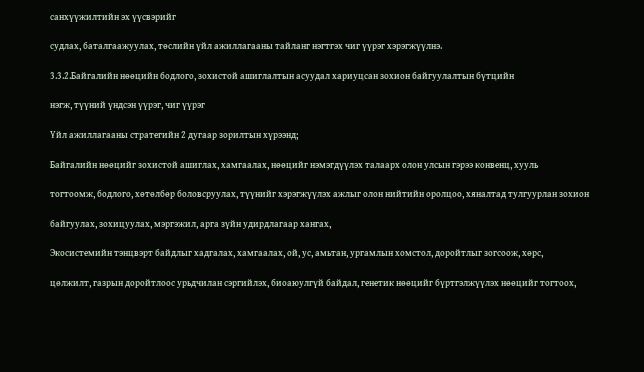санхүүжилтийн эх үүсвэрийг

судлах, баталгаажуулах, төслийн үйл ажиллагааны тайланг нэгтгэх чиг үүрэг хэрэгжүүлнэ.

3.3.2.Байгалийн нөөцийн бодлого, зохистой ашиглалтын асуудал хариуцсан зохион байгуулалтын бүтцийн

нэгж, түүний үндсэн үүрэг, чиг үүрэг

Үйл ажиллагааны стратегийн 2 дугаар зорилтын хүрээнд;

Байгалийн нөөцийг зохистой ашиглах, хамгаалах, нөөцийг нэмэгдүүлэх талаарх олон улсын гэрээ конвенц, хууль

тогтоомж, бодлого, хөтөлбөр боловсруулах, түүнийг хэрэгжүүлэх ажлыг олон нийтийн оролцоо, хяналтад тулгуурлан зохион

байгуулах, зохицуулах, мэргэжил, арга зүйн удирдлагаар хангах,

Экосистемийн тэнцвэрт байдлыг хадгалах, хамгаалах, ой, ус, амьтан, ургамлын хомстол, доройтлыг зогсоож, хөрс,

цөлжилт, газрын доройтлоос урьдчилан сэргийлэх, биоаюулгүй байдал, генетик нөөцийг бүртгэлжүүлэх нөөцийг тогтоох,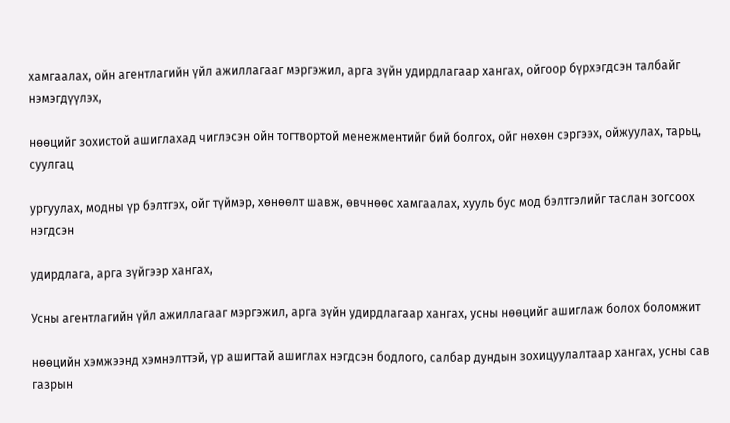хамгаалах, ойн агентлагийн үйл ажиллагааг мэргэжил, арга зүйн удирдлагаар хангах, ойгоор бүрхэгдсэн талбайг нэмэгдүүлэх,

нөөцийг зохистой ашиглахад чиглэсэн ойн тогтвортой менежментийг бий болгох, ойг нөхөн сэргээх, ойжуулах, тарьц, суулгац

ургуулах, модны үр бэлтгэх, ойг түймэр, хөнөөлт шавж, өвчнөөс хамгаалах, хууль бус мод бэлтгэлийг таслан зогсоох нэгдсэн

удирдлага, арга зүйгээр хангах,

Усны агентлагийн үйл ажиллагааг мэргэжил, арга зүйн удирдлагаар хангах, усны нөөцийг ашиглаж болох боломжит

нөөцийн хэмжээнд хэмнэлттэй, үр ашигтай ашиглах нэгдсэн бодлого, салбар дундын зохицуулалтаар хангах, усны сав газрын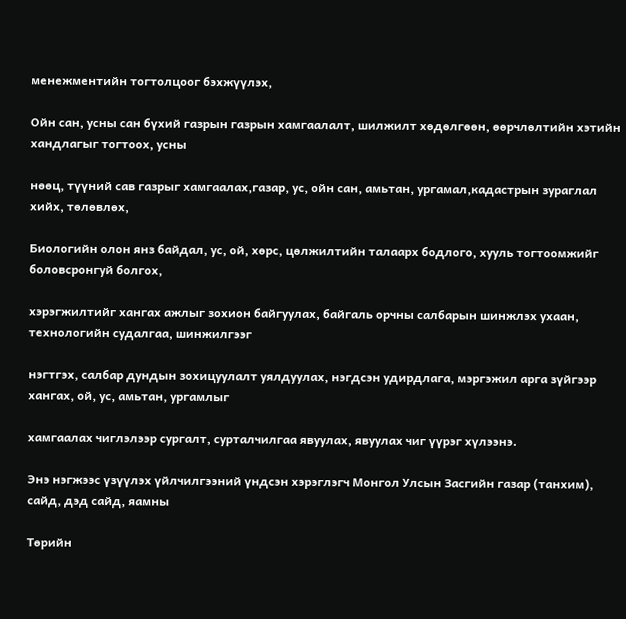менежментийн тогтолцоог бэхжүүлэх,

Ойн сан, усны сан бүхий газрын газрын хамгаалалт, шилжилт хөдөлгөөн, өөрчлөлтийн хэтийн хандлагыг тогтоох, усны

нөөц, түүний сав газрыг хамгаалах,газар, ус, ойн сан, амьтан, ургамал,кадастрын зураглал хийх, төлөвлөх,

Биологийн олон янз байдал, ус, ой, хөрс, цөлжилтийн талаарх бодлого, хууль тогтоомжийг боловсронгуй болгох,

хэрэгжилтийг хангах ажлыг зохион байгуулах, байгаль орчны салбарын шинжлэх ухаан, технологийн судалгаа, шинжилгээг

нэгтгэх, салбар дундын зохицуулалт уялдуулах, нэгдсэн удирдлага, мэргэжил арга зүйгээр хангах, ой, ус, амьтан, ургамлыг

хамгаалах чиглэлээр сургалт, сурталчилгаа явуулах, явуулах чиг үүрэг хүлээнэ.

Энэ нэгжээс үзүүлэх үйлчилгээний үндсэн хэрэглэгч Монгол Улсын Засгийн газар (танхим), сайд, дэд сайд, яамны

Төрийн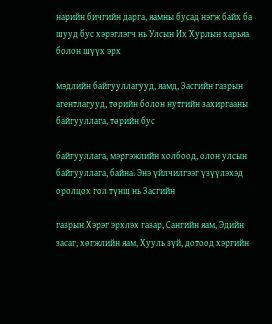нарийн бичгийн дарга, яамны бусад нэгж байх ба шууд бус хэрэглэгч нь Улсын Их Хурлын харьяа болон шүүх эрх

мэдлийн байгууллагууд, яамд, Засгийн газрын агентлагууд, төрийн болон нутгийн захиргааны байгууллага, төрийн бус

байгууллага, мэргэжлийн холбоод, олон улсын байгууллага, байна. Энэ үйлчилгээг үзүүлэхэд оролцох гол түнш нь Засгийн

газрын Хэрэг эрхлэх газар, Сангийн яам, Эдийн засаг, хөгжлийн яам, Хууль зүй, дотоод хэргийн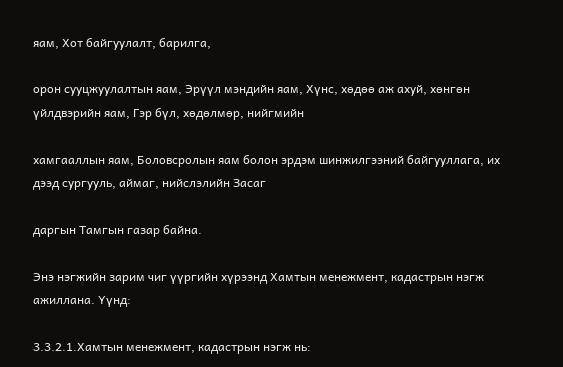яам, Хот байгуулалт, барилга,

орон сууцжуулалтын яам, Эрүүл мэндийн яам, Хүнс, хөдөө аж ахуй, хөнгөн үйлдвэрийн яам, Гэр бүл, хөдөлмөр, нийгмийн

хамгааллын яам, Боловсролын яам болон эрдэм шинжилгээний байгууллага, их дээд сургууль, аймаг, нийслэлийн Засаг

даргын Тамгын газар байна.

Энэ нэгжийн зарим чиг үүргийн хүрээнд Хамтын менежмент, кадастрын нэгж ажиллана. Үүнд:

3.3.2.1.Хамтын менежмент, кадастрын нэгж нь: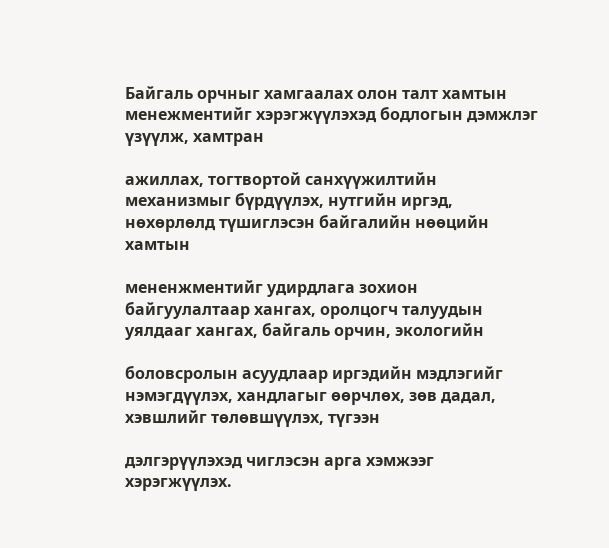Байгаль орчныг хамгаалах олон талт хамтын менежментийг хэрэгжүүлэхэд бодлогын дэмжлэг үзүүлж, хамтран

ажиллах, тогтвортой санхүүжилтийн механизмыг бүрдүүлэх, нутгийн иргэд, нөхөрлөлд түшиглэсэн байгалийн нөөцийн хамтын

мененжментийг удирдлага зохион байгуулалтаар хангах, оролцогч талуудын уялдааг хангах, байгаль орчин, экологийн

боловсролын асуудлаар иргэдийн мэдлэгийг нэмэгдүүлэх, хандлагыг өөрчлөх, зөв дадал, хэвшлийг төлөвшүүлэх, түгээн

дэлгэрүүлэхэд чиглэсэн арга хэмжээг хэрэгжүүлэх.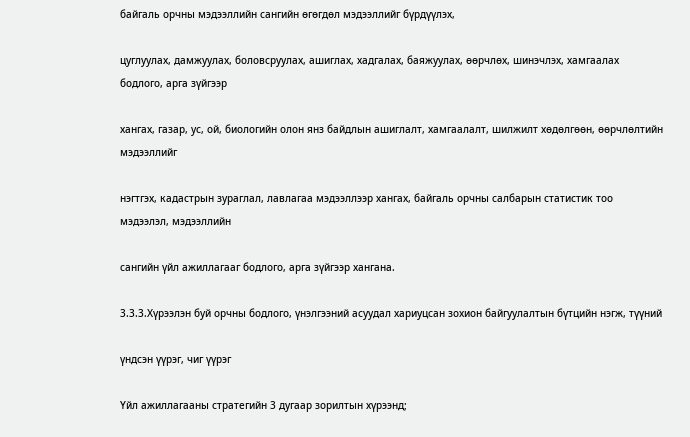байгаль орчны мэдээллийн сангийн өгөгдөл мэдээллийг бүрдүүлэх,

цуглуулах, дамжуулах, боловсруулах, ашиглах, хадгалах, баяжуулах, өөрчлөх, шинэчлэх, хамгаалах бодлого, арга зүйгээр

хангах, газар, ус, ой, биологийн олон янз байдлын ашиглалт, хамгаалалт, шилжилт хөдөлгөөн, өөрчлөлтийн мэдээллийг

нэгтгэх, кадастрын зураглал, лавлагаа мэдээллээр хангах, байгаль орчны салбарын статистик тоо мэдээлэл, мэдээллийн

сангийн үйл ажиллагааг бодлого, арга зүйгээр хангана.

3.3.3.Хүрээлэн буй орчны бодлого, үнэлгээний асуудал хариуцсан зохион байгуулалтын бүтцийн нэгж, түүний

үндсэн үүрэг, чиг үүрэг

Үйл ажиллагааны стратегийн 3 дугаар зорилтын хүрээнд;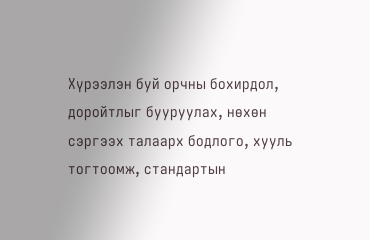Хүрээлэн буй орчны бохирдол, доройтлыг бууруулах, нөхөн сэргээх талаарх бодлого, хууль тогтоомж, стандартын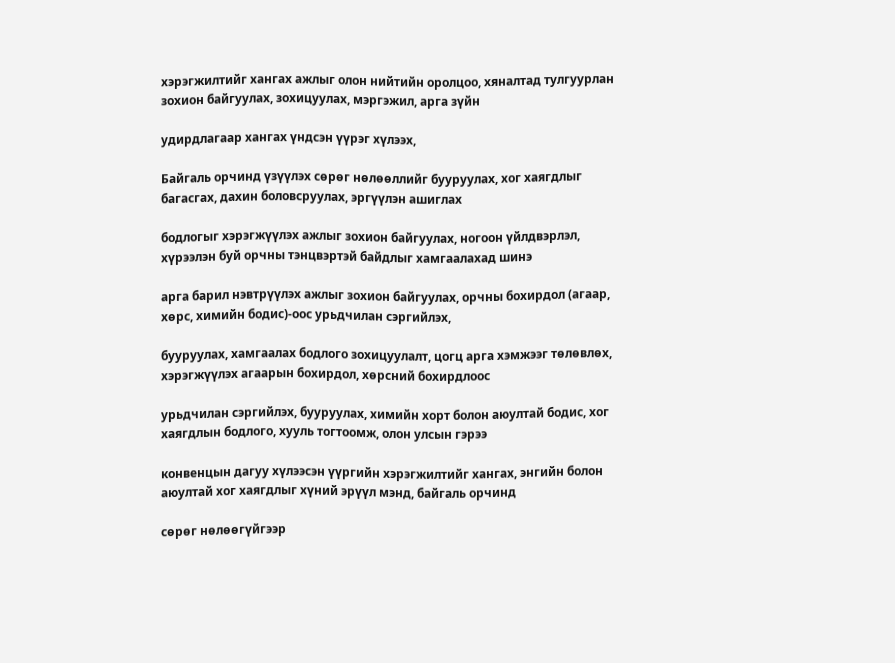хэрэгжилтийг хангах ажлыг олон нийтийн оролцоо, хяналтад тулгуурлан зохион байгуулах, зохицуулах, мэргэжил, арга зүйн

удирдлагаар хангах үндсэн үүрэг хүлээх,

Байгаль орчинд үзүүлэх сөрөг нөлөөллийг бууруулах, хог хаягдлыг багасгах, дахин боловсруулах, эргүүлэн ашиглах

бодлогыг хэрэгжүүлэх ажлыг зохион байгуулах, ногоон үйлдвэрлэл, хүрээлэн буй орчны тэнцвэртэй байдлыг хамгаалахад шинэ

арга барил нэвтрүүлэх ажлыг зохион байгуулах, орчны бохирдол (агаар, хөрс, химийн бодис)-оос урьдчилан сэргийлэх,

бууруулах, хамгаалах бодлого зохицуулалт, цогц арга хэмжээг төлөвлөх, хэрэгжүүлэх агаарын бохирдол, хөрсний бохирдлоос

урьдчилан сэргийлэх, бууруулах, химийн хорт болон аюултай бодис, хог хаягдлын бодлого, хууль тогтоомж, олон улсын гэрээ

конвенцын дагуу хүлээсэн үүргийн хэрэгжилтийг хангах, энгийн болон аюултай хог хаягдлыг хүний эрүүл мэнд, байгаль орчинд

сөрөг нөлөөгүйгээр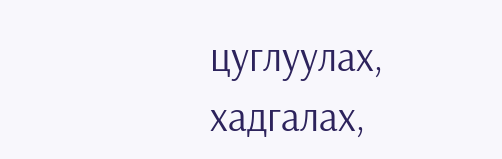цуглуулах, хадгалах,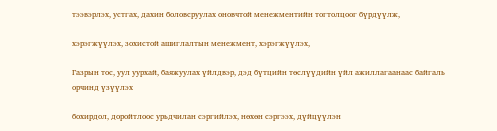тээвэрлэх, устгах, дахин боловсруулах оновчтой менежментийн тогтолцоог бүрдүүлж,

хэрэгжүүлэх, зохистой ашиглалтын менежмент, хэрэгжүүлэх,

Газрын тос, уул уурхай, баяжуулах үйлдвэр, дэд бүтцийн төслүүдийн үйл ажиллагаанаас байгаль орчинд үзүүлэх

бохирдол, доройтлоос урьдчилан сэргийлэх, нөхөн сэргээх, дүйцүүлэн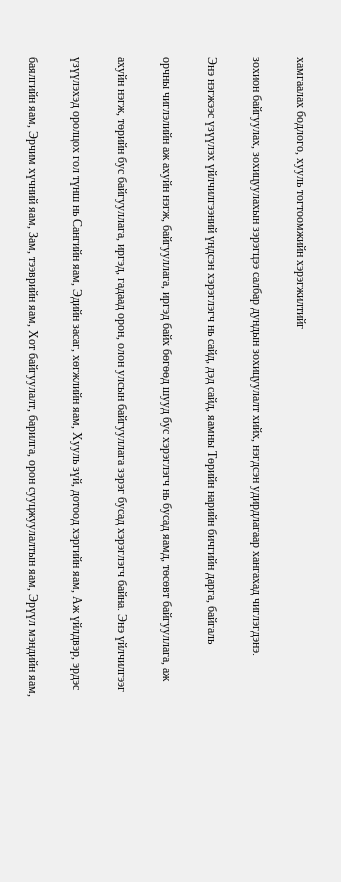хамгаалах бодлого, хууль тогтоомжийн хэрэгжилтийг

зохион байгуулах, зохицуулахын зэрэгцээ салбар дундын зохицуулалт хийх, нэгдсэн удирдлагаар хангахад чиглэгдэнэ.

Энэ нэгжээс үзүүлэх үйлчилгээний үндсэн хэрэглэгч нь сайд, дэд сайд, яамны Төрийн нарийн бичгийн дарга, байгаль

орчны чиглэлийн аж ахуйн нэгж, байгууллага, иргэд байх бөгөөд шууд бус хэрэглэгч нь бусад яамд, төсөвт байгууллага, аж

ахуйн нэгж, төрийн бус байгууллага, иргэд, гадаад орон, олон улсын байгууллага зэрэг бусад хэрэглэгч байна. Энэ үйлчилгээг

үзүүлэхэд оролцох гол түнш нь Сангийн яам, Эдийн засаг, хөгжлийн яам, Хууль зүй, дотоод хэргийн яам, Аж үйлдвэр, эрдэс

баялгийн яам, Эрчим хүчний яам, Зам, тээврийн яам, Хот байгуулалт, барилга, орон сууцжуулалтын яам, Эрүүл мэндийн яам,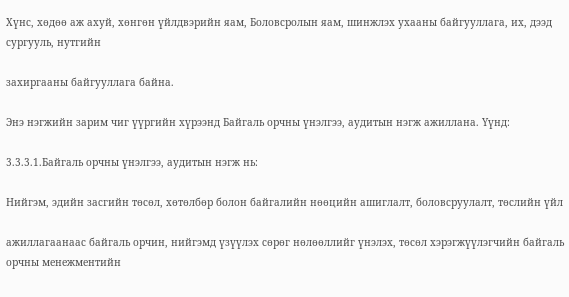Хүнс, хөдөө аж ахуй, хөнгөн үйлдвэрийн яам, Боловсролын яам, шинжлэх ухааны байгууллага, их, дээд сургууль, нутгийн

захиргааны байгууллага байна.

Энэ нэгжийн зарим чиг үүргийн хүрээнд Байгаль орчны үнэлгээ, аудитын нэгж ажиллана. Үүнд:

3.3.3.1.Байгаль орчны үнэлгээ, аудитын нэгж нь:

Нийгэм, эдийн засгийн төсөл, хөтөлбөр болон байгалийн нөөцийн ашиглалт, боловсруулалт, төслийн үйл

ажиллагаанаас байгаль орчин, нийгэмд үзүүлэх сөрөг нөлөөллийг үнэлэх, төсөл хэрэгжүүлэгчийн байгаль орчны менежментийн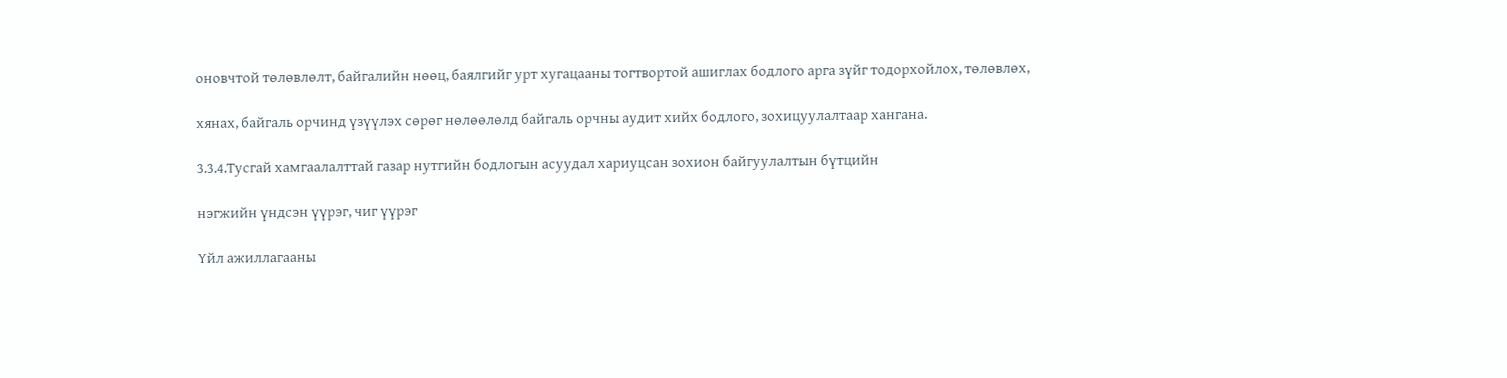оновчтой төлөвлөлт, байгалийн нөөц, баялгийг урт хугацааны тогтвортой ашиглах бодлого арга зүйг тодорхойлох, төлөвлөх,

хянах, байгаль орчинд үзүүлэх сөрөг нөлөөлөлд байгаль орчны аудит хийх бодлого, зохицуулалтаар хангана.

3.3.4.Тусгай хамгаалалттай газар нутгийн бодлогын асуудал хариуцсан зохион байгуулалтын бүтцийн

нэгжийн үндсэн үүрэг, чиг үүрэг

Үйл ажиллагааны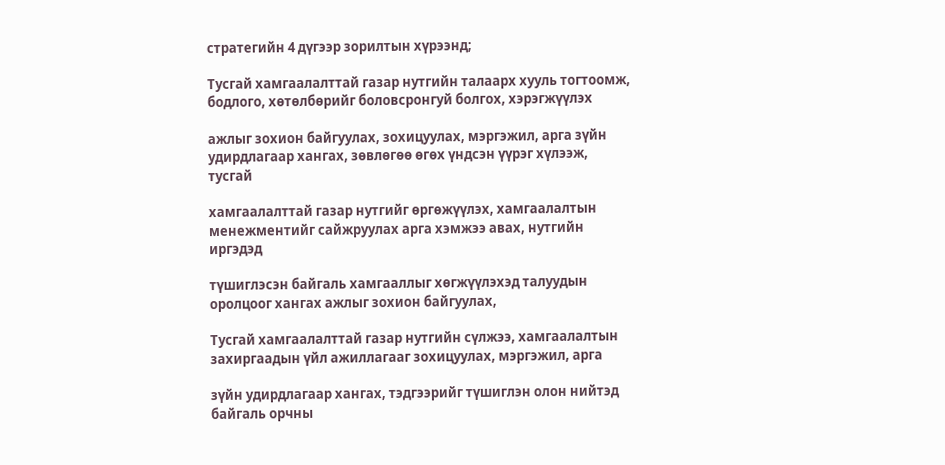стратегийн 4 дүгээр зорилтын хүрээнд;

Тусгай хамгаалалттай газар нутгийн талаарх хууль тогтоомж, бодлого, хөтөлбөрийг боловсронгуй болгох, хэрэгжүүлэх

ажлыг зохион байгуулах, зохицуулах, мэргэжил, арга зүйн удирдлагаар хангах, зөвлөгөө өгөх үндсэн үүрэг хүлээж, тусгай

хамгаалалттай газар нутгийг өргөжүүлэх, хамгаалалтын менежментийг сайжруулах арга хэмжээ авах, нутгийн иргэдэд

түшиглэсэн байгаль хамгааллыг хөгжүүлэхэд талуудын оролцоог хангах ажлыг зохион байгуулах,

Тусгай хамгаалалттай газар нутгийн сүлжээ, хамгаалалтын захиргаадын үйл ажиллагааг зохицуулах, мэргэжил, арга

зүйн удирдлагаар хангах, тэдгээрийг түшиглэн олон нийтэд байгаль орчны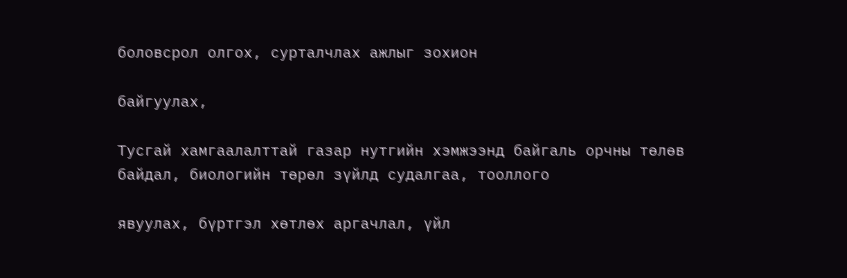боловсрол олгох, сурталчлах ажлыг зохион

байгуулах,

Тусгай хамгаалалттай газар нутгийн хэмжээнд байгаль орчны төлөв байдал, биологийн төрөл зүйлд судалгаа, тооллого

явуулах, бүртгэл хөтлөх аргачлал, үйл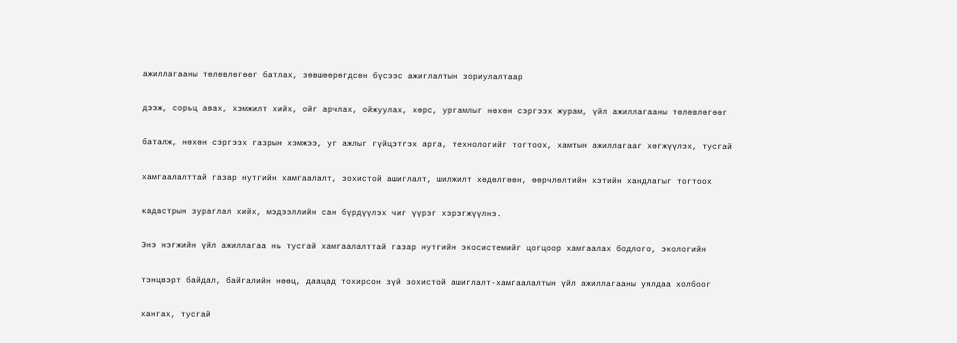ажиллагааны төлөвлөгөөг батлах, зөвшөөрөгдсөн бүсээс ажиглалтын зориулалтаар

дээж, сорьц авах, хэмжилт хийх, ойг арчлах, ойжуулах, хөрс, ургамлыг нөхөн сэргээх журам, үйл ажиллагааны төлөвлөгөөг

баталж, нөхөн сэргээх газрын хэмжээ, уг ажлыг гүйцэтгэх арга, технологийг тогтоох, хамтын ажиллагааг хөгжүүлэх, тусгай

хамгаалалттай газар нутгийн хамгаалалт, зохистой ашиглалт, шилжилт хөдөлгөөн, өөрчлөлтийн хэтийн хандлагыг тогтоох

кадастрын зураглал хийх, мэдээллийн сан бүрдүүлэх чиг үүрэг хэрэгжүүлнэ.

Энэ нэгжийн үйл ажиллагаа нь тусгай хамгаалалттай газар нутгийн экосистемийг цогцоор хамгаалах бодлого, экологийн

тэнцвэрт байдал, байгалийн нөөц, даацад тохирсон зүй зохистой ашиглалт-хамгаалалтын үйл ажиллагааны уялдаа холбоог

хангах, тусгай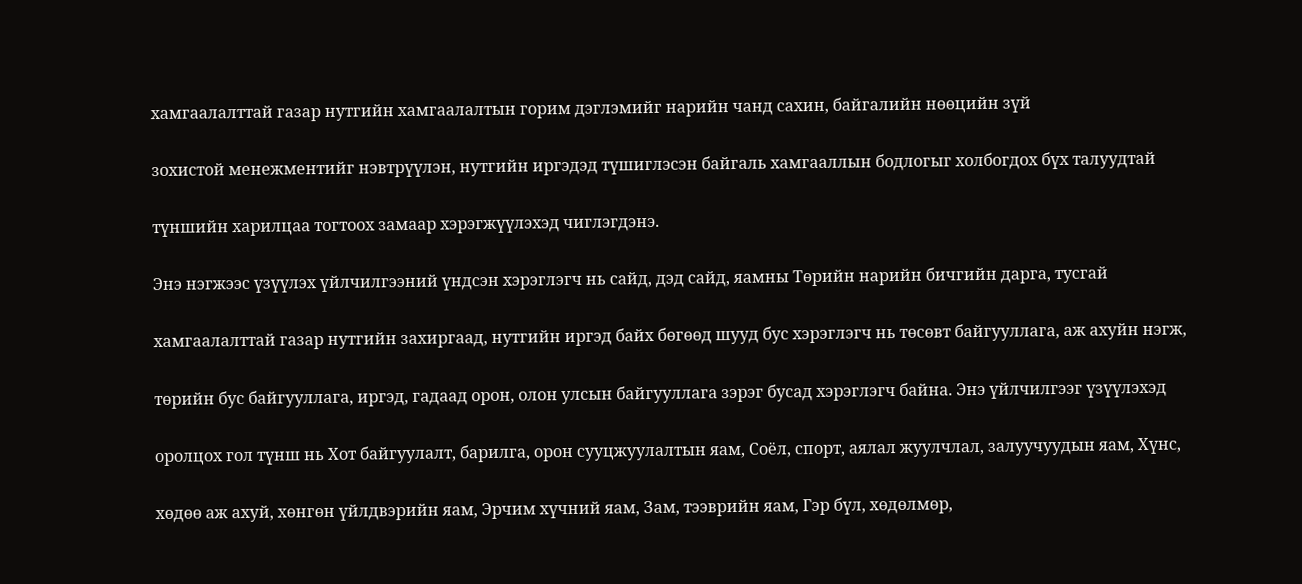хамгаалалттай газар нутгийн хамгаалалтын горим дэглэмийг нарийн чанд сахин, байгалийн нөөцийн зүй

зохистой менежментийг нэвтрүүлэн, нутгийн иргэдэд түшиглэсэн байгаль хамгааллын бодлогыг холбогдох бүх талуудтай

түншийн харилцаа тогтоох замаар хэрэгжүүлэхэд чиглэгдэнэ.

Энэ нэгжээс үзүүлэх үйлчилгээний үндсэн хэрэглэгч нь сайд, дэд сайд, яамны Төрийн нарийн бичгийн дарга, тусгай

хамгаалалттай газар нутгийн захиргаад, нутгийн иргэд байх бөгөөд шууд бус хэрэглэгч нь төсөвт байгууллага, аж ахуйн нэгж,

төрийн бус байгууллага, иргэд, гадаад орон, олон улсын байгууллага зэрэг бусад хэрэглэгч байна. Энэ үйлчилгээг үзүүлэхэд

оролцох гол түнш нь Хот байгуулалт, барилга, орон сууцжуулалтын яам, Соёл, спорт, аялал жуулчлал, залуучуудын яам, Хүнс,

хөдөө аж ахуй, хөнгөн үйлдвэрийн яам, Эрчим хүчний яам, Зам, тээврийн яам, Гэр бүл, хөдөлмөр,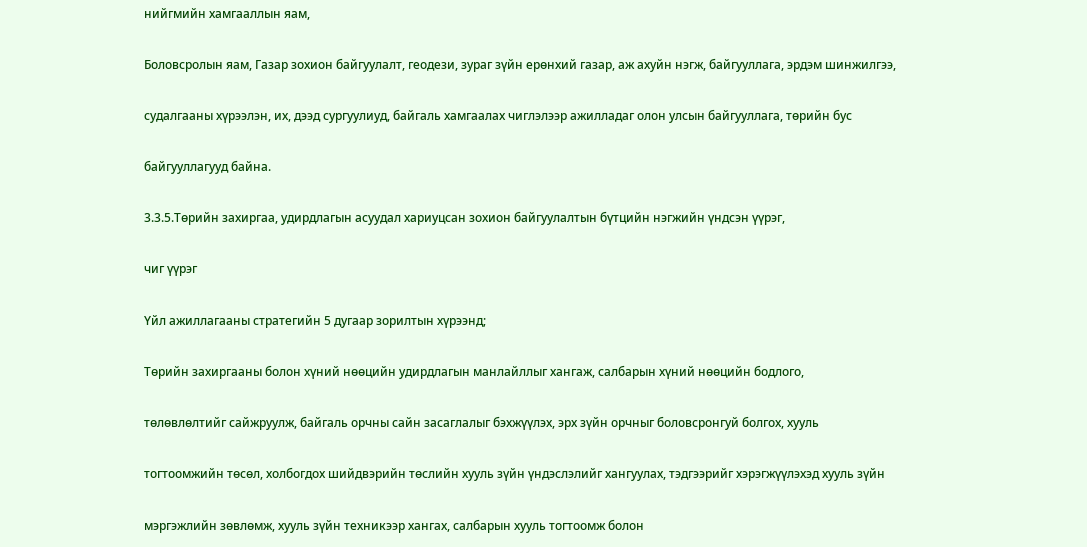нийгмийн хамгааллын яам,

Боловсролын яам, Газар зохион байгуулалт, геодези, зураг зүйн ерөнхий газар, аж ахуйн нэгж, байгууллага, эрдэм шинжилгээ,

судалгааны хүрээлэн, их, дээд сургуулиуд, байгаль хамгаалах чиглэлээр ажилладаг олон улсын байгууллага, төрийн бус

байгууллагууд байна.

3.3.5.Төрийн захиргаа, удирдлагын асуудал хариуцсан зохион байгуулалтын бүтцийн нэгжийн үндсэн үүрэг,

чиг үүрэг

Үйл ажиллагааны стратегийн 5 дугаар зорилтын хүрээнд;

Төрийн захиргааны болон хүний нөөцийн удирдлагын манлайллыг хангаж, салбарын хүний нөөцийн бодлого,

төлөвлөлтийг сайжруулж, байгаль орчны сайн засаглалыг бэхжүүлэх, эрх зүйн орчныг боловсронгуй болгох, хууль

тогтоомжийн төсөл, холбогдох шийдвэрийн төслийн хууль зүйн үндэслэлийг хангуулах, тэдгээрийг хэрэгжүүлэхэд хууль зүйн

мэргэжлийн зөвлөмж, хууль зүйн техникээр хангах, салбарын хууль тогтоомж болон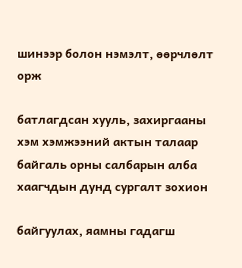шинээр болон нэмэлт, өөрчлөлт орж

батлагдсан хууль, захиргааны хэм хэмжээний актын талаар байгаль орны салбарын алба хаагчдын дунд сургалт зохион

байгуулах, яамны гадагш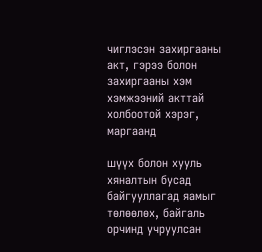чиглэсэн захиргааны акт, гэрээ болон захиргааны хэм хэмжээний акттай холбоотой хэрэг, маргаанд

шүүх болон хууль хяналтын бусад байгууллагад яамыг төлөөлөх, байгаль орчинд учруулсан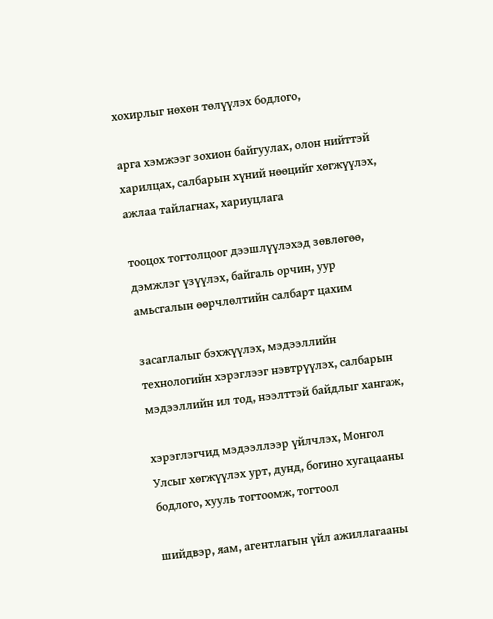хохирлыг нөхөн төлүүлэх бодлого,

арга хэмжээг зохион байгуулах, олон нийттэй харилцах, салбарын хүний нөөцийг хөгжүүлэх, ажлаа тайлагнах, хариуцлага

тооцох тогтолцоог дээшлүүлэхэд зөвлөгөө, дэмжлэг үзүүлэх, байгаль орчин, уур амьсгалын өөрчлөлтийн салбарт цахим

засаглалыг бэхжүүлэх, мэдээллийн технологийн хэрэглээг нэвтрүүлэх, салбарын мэдээллийн ил тод, нээлттэй байдлыг хангаж,

хэрэглэгчид мэдээллээр үйлчлэх, Монгол Улсыг хөгжүүлэх урт, дунд, богино хугацааны бодлого, хууль тогтоомж, тогтоол

шийдвэр, яам, агентлагын үйл ажиллагааны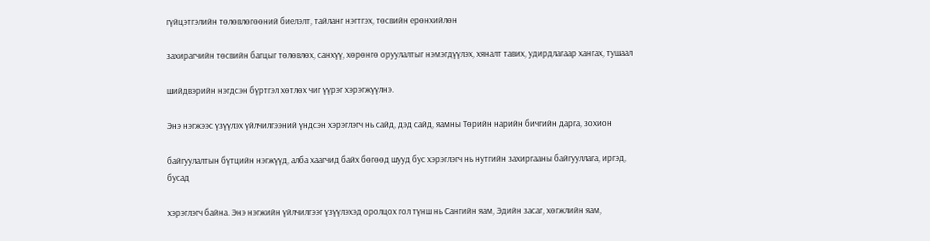гүйцэтгэлийн төлөвлөгөөний биелэлт, тайланг нэгтгэх, төсвийн ерөнхийлөн

захирагчийн төсвийн багцыг төлөвлөх, санхүү, хөрөнгө оруулалтыг нэмэгдүүлэх, хяналт тавих, удирдлагаар хангах, тушаал

шийдвэрийн нэгдсэн бүртгэл хөтлөх чиг үүрэг хэрэгжүүлнэ.

Энэ нэгжээс үзүүлэх үйлчилгээний үндсэн хэрэглэгч нь сайд, дэд сайд, яамны Төрийн нарийн бичгийн дарга, зохион

байгуулалтын бүтцийн нэгжүүд, алба хаагчид байх бөгөөд шууд бус хэрэглэгч нь нутгийн захиргааны байгууллага, иргэд, бусад

хэрэглэгч байна. Энэ нэгжийн үйлчилгээг үзүүлэхэд оролцох гол түнш нь Сангийн яам, Эдийн засаг, хөгжлийн яам,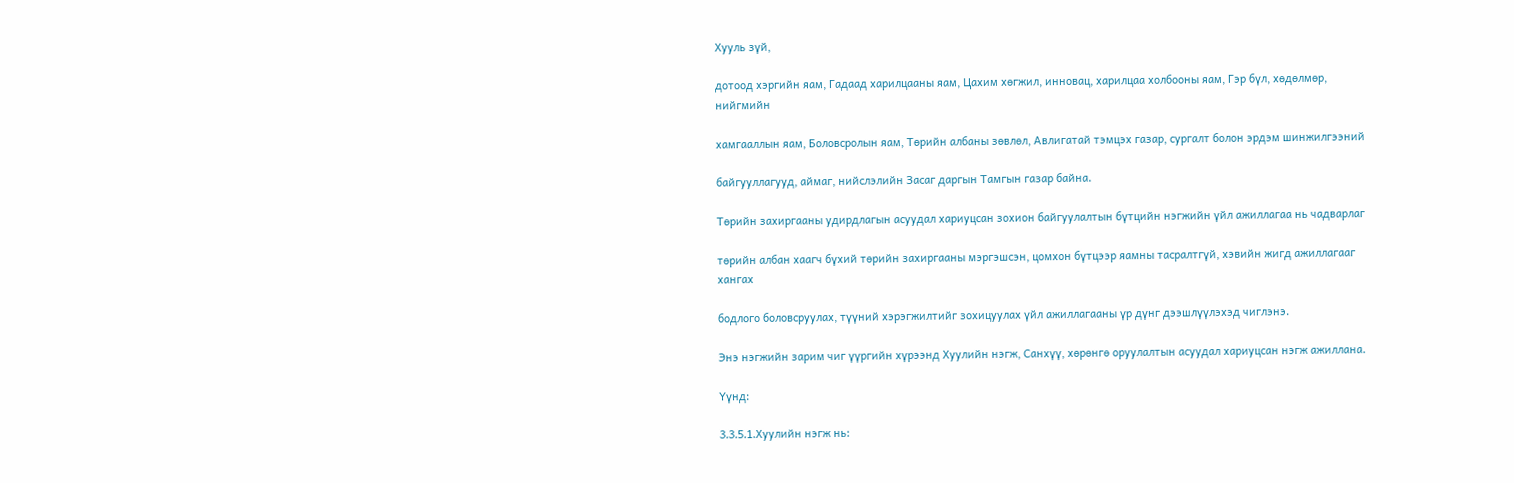Хууль зүй,

дотоод хэргийн яам, Гадаад харилцааны яам, Цахим хөгжил, инновац, харилцаа холбооны яам, Гэр бүл, хөдөлмөр, нийгмийн

хамгааллын яам, Боловсролын яам, Төрийн албаны зөвлөл, Авлигатай тэмцэх газар, сургалт болон эрдэм шинжилгээний

байгууллагууд, аймаг, нийслэлийн Засаг даргын Тамгын газар байна.

Төрийн захиргааны удирдлагын асуудал хариуцсан зохион байгуулалтын бүтцийн нэгжийн үйл ажиллагаа нь чадварлаг

төрийн албан хаагч бүхий төрийн захиргааны мэргэшсэн, цомхон бүтцээр яамны тасралтгүй, хэвийн жигд ажиллагааг хангах

бодлого боловсруулах, түүний хэрэгжилтийг зохицуулах үйл ажиллагааны үр дүнг дээшлүүлэхэд чиглэнэ.

Энэ нэгжийн зарим чиг үүргийн хүрээнд Хуулийн нэгж, Санхүү, хөрөнгө оруулалтын асуудал хариуцсан нэгж ажиллана.

Үүнд:

3.3.5.1.Хуулийн нэгж нь: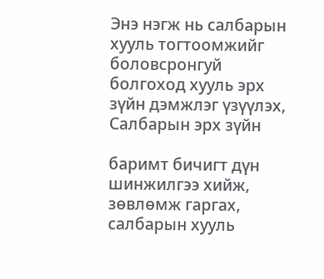Энэ нэгж нь салбарын хууль тогтоомжийг боловсронгуй болгоход хууль эрх зүйн дэмжлэг үзүүлэх, Салбарын эрх зүйн

баримт бичигт дүн шинжилгээ хийж, зөвлөмж гаргах, салбарын хууль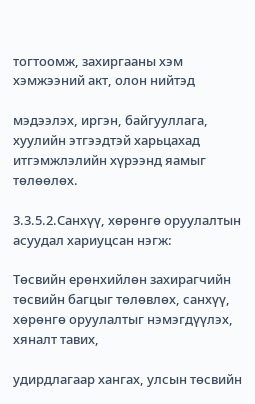тогтоомж, захиргааны хэм хэмжээний акт, олон нийтэд

мэдээлэх, иргэн, байгууллага, хуулийн этгээдтэй харьцахад итгэмжлэлийн хүрээнд яамыг төлөөлөх.

3.3.5.2.Санхүү, хөрөнгө оруулалтын асуудал хариуцсан нэгж:

Төсвийн ерөнхийлөн захирагчийн төсвийн багцыг төлөвлөх, санхүү, хөрөнгө оруулалтыг нэмэгдүүлэх, хяналт тавих,

удирдлагаар хангах, улсын төсвийн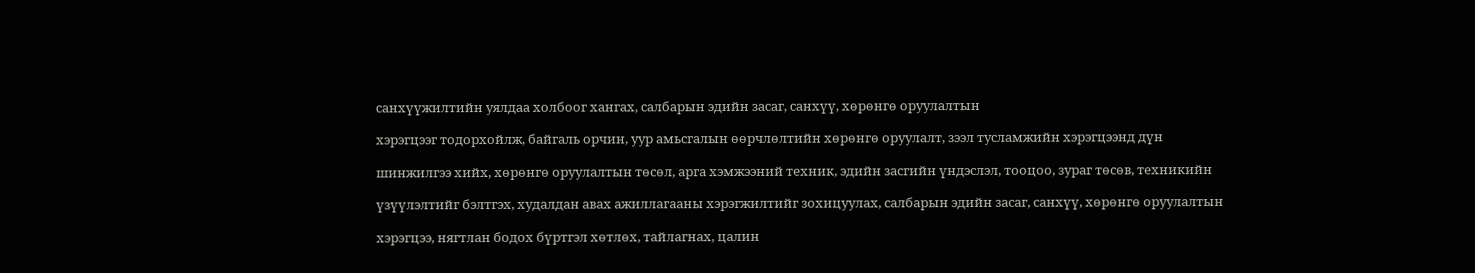санхүүжилтийн уялдаа холбоог хангах, салбарын эдийн засаг, санхүү, хөрөнгө оруулалтын

хэрэгцээг тодорхойлж, байгаль орчин, уур амьсгалын өөрчлөлтийн хөрөнгө оруулалт, зээл тусламжийн хэрэгцээнд дүн

шинжилгээ хийх, хөрөнгө оруулалтын төсөл, арга хэмжээний техник, эдийн засгийн үндэслэл, тооцоо, зураг төсөв, техникийн

үзүүлэлтийг бэлтгэх, худалдан авах ажиллагааны хэрэгжилтийг зохицуулах, салбарын эдийн засаг, санхүү, хөрөнгө оруулалтын

хэрэгцээ, нягтлан бодох бүртгэл хөтлөх, тайлагнах, цалин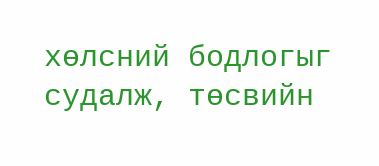хөлсний бодлогыг судалж, төсвийн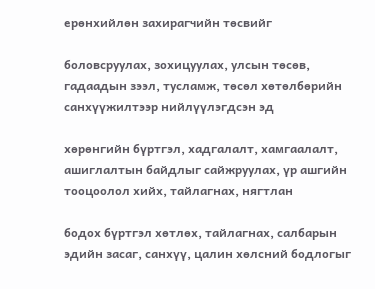ерөнхийлөн захирагчийн төсвийг

боловсруулах, зохицуулах, улсын төсөв, гадаадын зээл, тусламж, төсөл хөтөлбөрийн санхүүжилтээр нийлүүлэгдсэн эд

хөрөнгийн бүртгэл, хадгалалт, хамгаалалт, ашиглалтын байдлыг сайжруулах, үр ашгийн тооцоолол хийх, тайлагнах, нягтлан

бодох бүртгэл хөтлөх, тайлагнах, салбарын эдийн засаг, санхүү, цалин хөлсний бодлогыг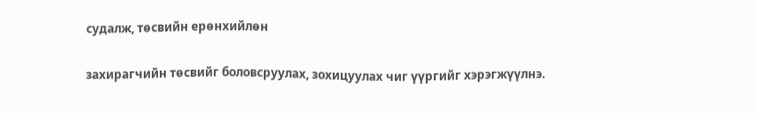судалж, төсвийн ерөнхийлөн

захирагчийн төсвийг боловсруулах, зохицуулах чиг үүргийг хэрэгжүүлнэ.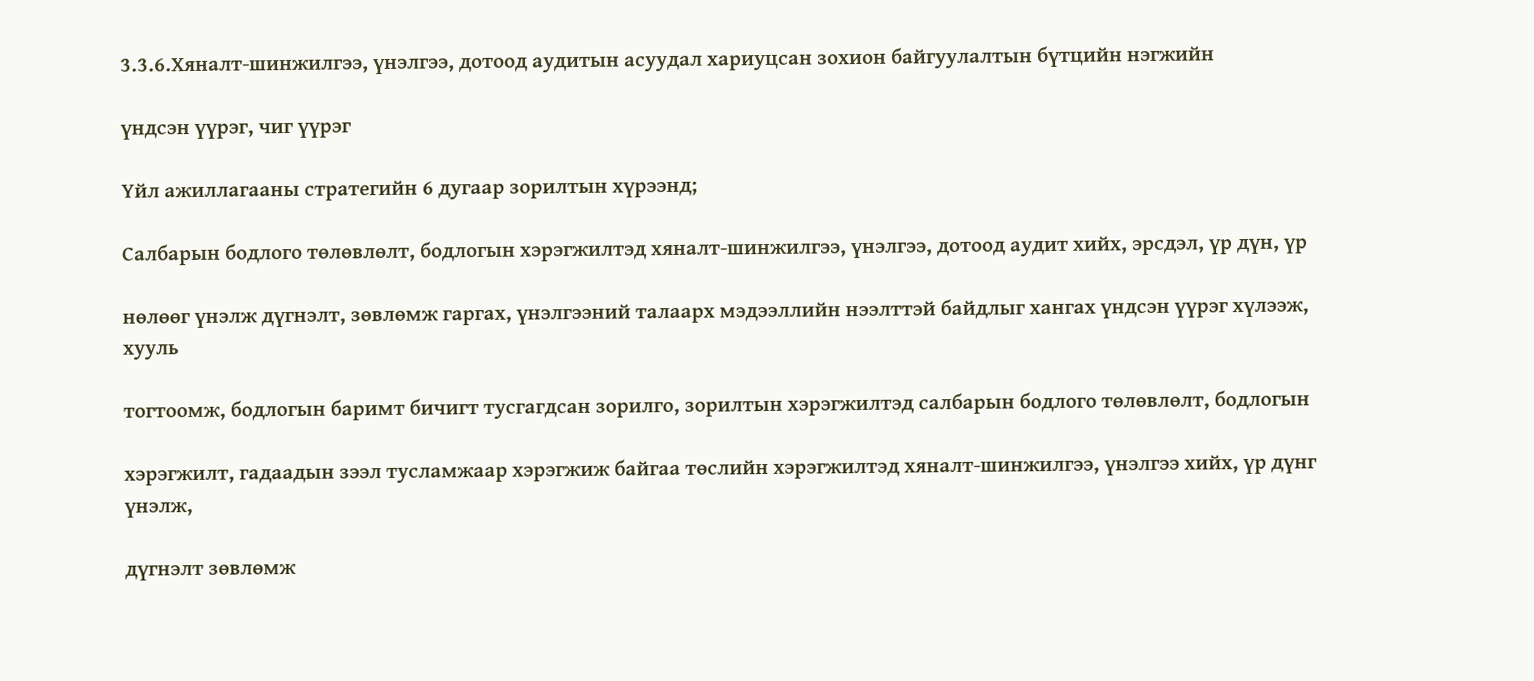3.3.6.Хяналт-шинжилгээ, үнэлгээ, дотоод аудитын асуудал хариуцсан зохион байгуулалтын бүтцийн нэгжийн

үндсэн үүрэг, чиг үүрэг

Үйл ажиллагааны стратегийн 6 дугаар зорилтын хүрээнд;

Салбарын бодлого төлөвлөлт, бодлогын хэрэгжилтэд хяналт-шинжилгээ, үнэлгээ, дотоод аудит хийх, эрсдэл, үр дүн, үр

нөлөөг үнэлж дүгнэлт, зөвлөмж гаргах, үнэлгээний талаарх мэдээллийн нээлттэй байдлыг хангах үндсэн үүрэг хүлээж, хууль

тогтоомж, бодлогын баримт бичигт тусгагдсан зорилго, зорилтын хэрэгжилтэд салбарын бодлого төлөвлөлт, бодлогын

хэрэгжилт, гадаадын зээл тусламжаар хэрэгжиж байгаа төслийн хэрэгжилтэд хяналт-шинжилгээ, үнэлгээ хийх, үр дүнг үнэлж,

дүгнэлт зөвлөмж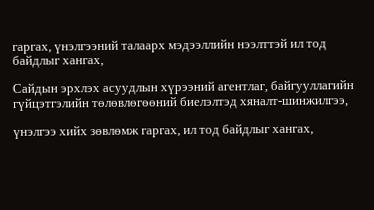гаргах, үнэлгээний талаарх мэдээллийн нээлттэй ил тод байдлыг хангах,

Сайдын эрхлэх асуудлын хүрээний агентлаг, байгууллагийн гүйцэтгэлийн төлөвлөгөөний биелэлтэд хяналт-шинжилгээ,

үнэлгээ хийх зөвлөмж гаргах, ил тод байдлыг хангах,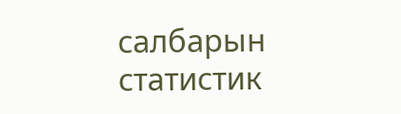салбарын статистик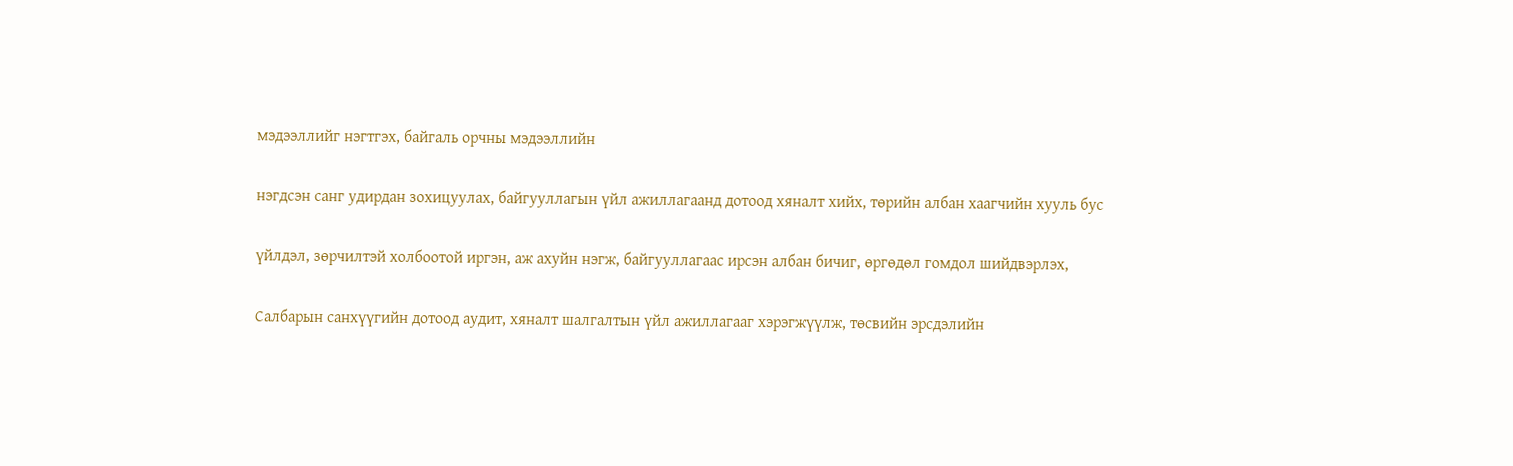мэдээллийг нэгтгэх, байгаль орчны мэдээллийн

нэгдсэн санг удирдан зохицуулах, байгууллагын үйл ажиллагаанд дотоод хяналт хийх, төрийн албан хаагчийн хууль бус

үйлдэл, зөрчилтэй холбоотой иргэн, аж ахуйн нэгж, байгууллагаас ирсэн албан бичиг, өргөдөл гомдол шийдвэрлэх,

Салбарын санхүүгийн дотоод аудит, хяналт шалгалтын үйл ажиллагааг хэрэгжүүлж, төсвийн эрсдэлийн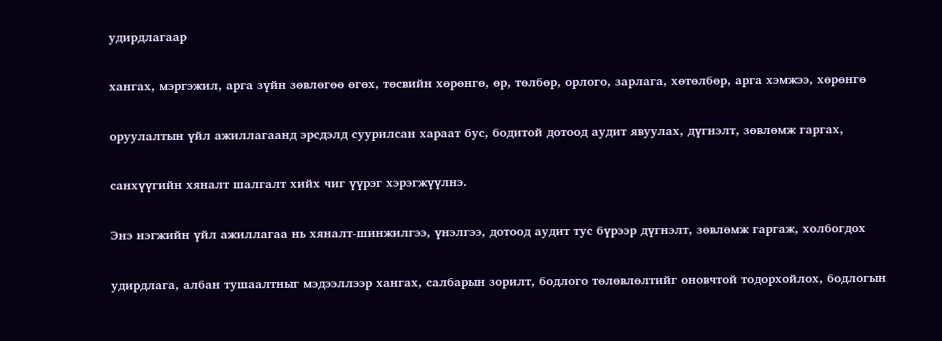удирдлагаар

хангах, мэргэжил, арга зүйн зөвлөгөө өгөх, төсвийн хөрөнгө, өр, төлбөр, орлого, зарлага, хөтөлбөр, арга хэмжээ, хөрөнгө

оруулалтын үйл ажиллагаанд эрсдэлд суурилсан хараат бус, бодитой дотоод аудит явуулах, дүгнэлт, зөвлөмж гаргах,

санхүүгийн хяналт шалгалт хийх чиг үүрэг хэрэгжүүлнэ.

Энэ нэгжийн үйл ажиллагаа нь хяналт-шинжилгээ, үнэлгээ, дотоод аудит тус бүрээр дүгнэлт, зөвлөмж гаргаж, холбогдох

удирдлага, албан тушаалтныг мэдээллээр хангах, салбарын зорилт, бодлого төлөвлөлтийг оновчтой тодорхойлох, бодлогын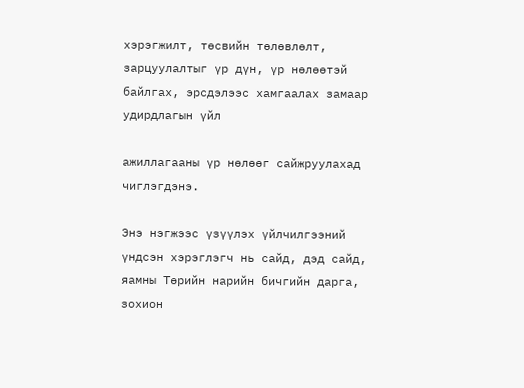хэрэгжилт, төсвийн төлөвлөлт, зарцуулалтыг үр дүн, үр нөлөөтэй байлгах, эрсдэлээс хамгаалах замаар удирдлагын үйл

ажиллагааны үр нөлөөг сайжруулахад чиглэгдэнэ.

Энэ нэгжээс үзүүлэх үйлчилгээний үндсэн хэрэглэгч нь сайд, дэд сайд, яамны Төрийн нарийн бичгийн дарга, зохион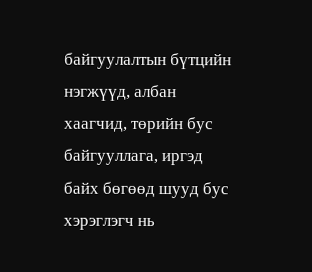байгуулалтын бүтцийн нэгжүүд, албан хаагчид, төрийн бус байгууллага, иргэд байх бөгөөд шууд бус хэрэглэгч нь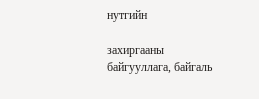нутгийн

захиргааны байгууллага, байгаль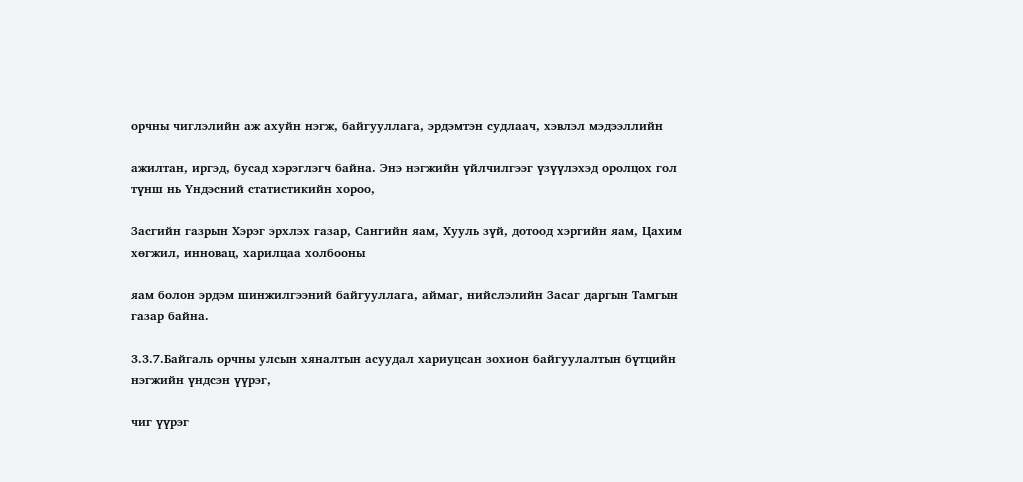орчны чиглэлийн аж ахуйн нэгж, байгууллага, эрдэмтэн судлаач, хэвлэл мэдээллийн

ажилтан, иргэд, бусад хэрэглэгч байна. Энэ нэгжийн үйлчилгээг үзүүлэхэд оролцох гол түнш нь Үндэсний статистикийн хороо,

Засгийн газрын Хэрэг эрхлэх газар, Сангийн яам, Хууль зүй, дотоод хэргийн яам, Цахим хөгжил, инновац, харилцаа холбооны

яам болон эрдэм шинжилгээний байгууллага, аймаг, нийслэлийн Засаг даргын Тамгын газар байна.

3.3.7.Байгаль орчны улсын хяналтын асуудал хариуцсан зохион байгуулалтын бүтцийн нэгжийн үндсэн үүрэг,

чиг үүрэг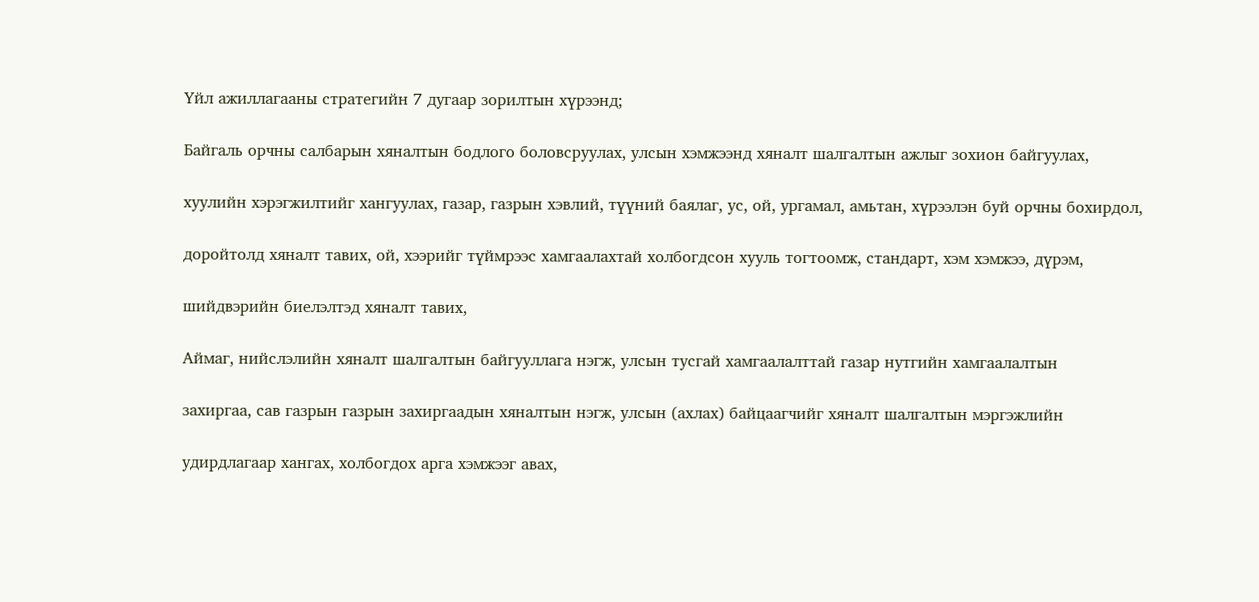Үйл ажиллагааны стратегийн 7 дугаар зорилтын хүрээнд;

Байгаль орчны салбарын хяналтын бодлого боловсруулах, улсын хэмжээнд хяналт шалгалтын ажлыг зохион байгуулах,

хуулийн хэрэгжилтийг хангуулах, газар, газрын хэвлий, түүний баялаг, ус, ой, ургамал, амьтан, хүрээлэн буй орчны бохирдол,

доройтолд хяналт тавих, ой, хээрийг түймрээс хамгаалахтай холбогдсон хууль тогтоомж, стандарт, хэм хэмжээ, дүрэм,

шийдвэрийн биелэлтэд хяналт тавих,

Аймаг, нийслэлийн хяналт шалгалтын байгууллага нэгж, улсын тусгай хамгаалалттай газар нутгийн хамгаалалтын

захиргаа, сав газрын газрын захиргаадын хяналтын нэгж, улсын (ахлах) байцаагчийг хяналт шалгалтын мэргэжлийн

удирдлагаар хангах, холбогдох арга хэмжээг авах,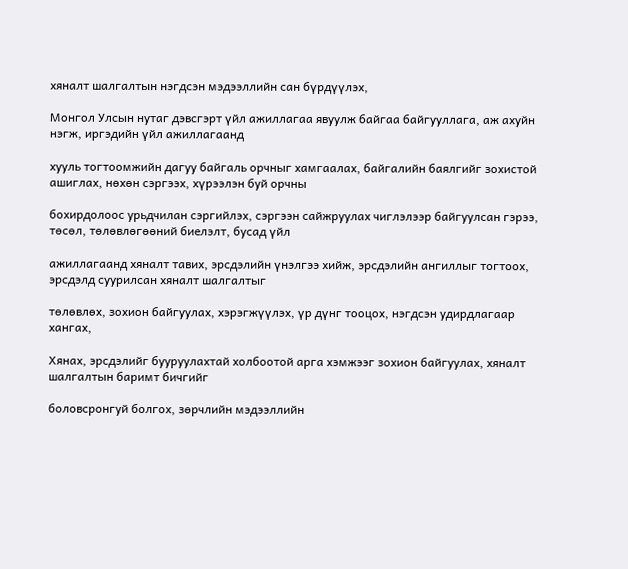хяналт шалгалтын нэгдсэн мэдээллийн сан бүрдүүлэх,

Монгол Улсын нутаг дэвсгэрт үйл ажиллагаа явуулж байгаа байгууллага, аж ахуйн нэгж, иргэдийн үйл ажиллагаанд

хууль тогтоомжийн дагуу байгаль орчныг хамгаалах, байгалийн баялгийг зохистой ашиглах, нөхөн сэргээх, хүрээлэн буй орчны

бохирдолоос урьдчилан сэргийлэх, сэргээн сайжруулах чиглэлээр байгуулсан гэрээ, төсөл, төлөвлөгөөний биелэлт, бусад үйл

ажиллагаанд хяналт тавих, эрсдэлийн үнэлгээ хийж, эрсдэлийн ангиллыг тогтоох, эрсдэлд суурилсан хяналт шалгалтыг

төлөвлөх, зохион байгуулах, хэрэгжүүлэх, үр дүнг тооцох, нэгдсэн удирдлагаар хангах,

Хянах, эрсдэлийг бууруулахтай холбоотой арга хэмжээг зохион байгуулах, хяналт шалгалтын баримт бичгийг

боловсронгуй болгох, зөрчлийн мэдээллийн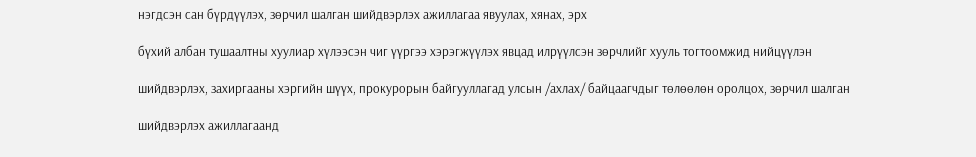нэгдсэн сан бүрдүүлэх, зөрчил шалган шийдвэрлэх ажиллагаа явуулах, хянах, эрх

бүхий албан тушаалтны хуулиар хүлээсэн чиг үүргээ хэрэгжүүлэх явцад илрүүлсэн зөрчлийг хууль тогтоомжид нийцүүлэн

шийдвэрлэх, захиргааны хэргийн шүүх, прокурорын байгууллагад улсын /ахлах/ байцаагчдыг төлөөлөн оролцох, зөрчил шалган

шийдвэрлэх ажиллагаанд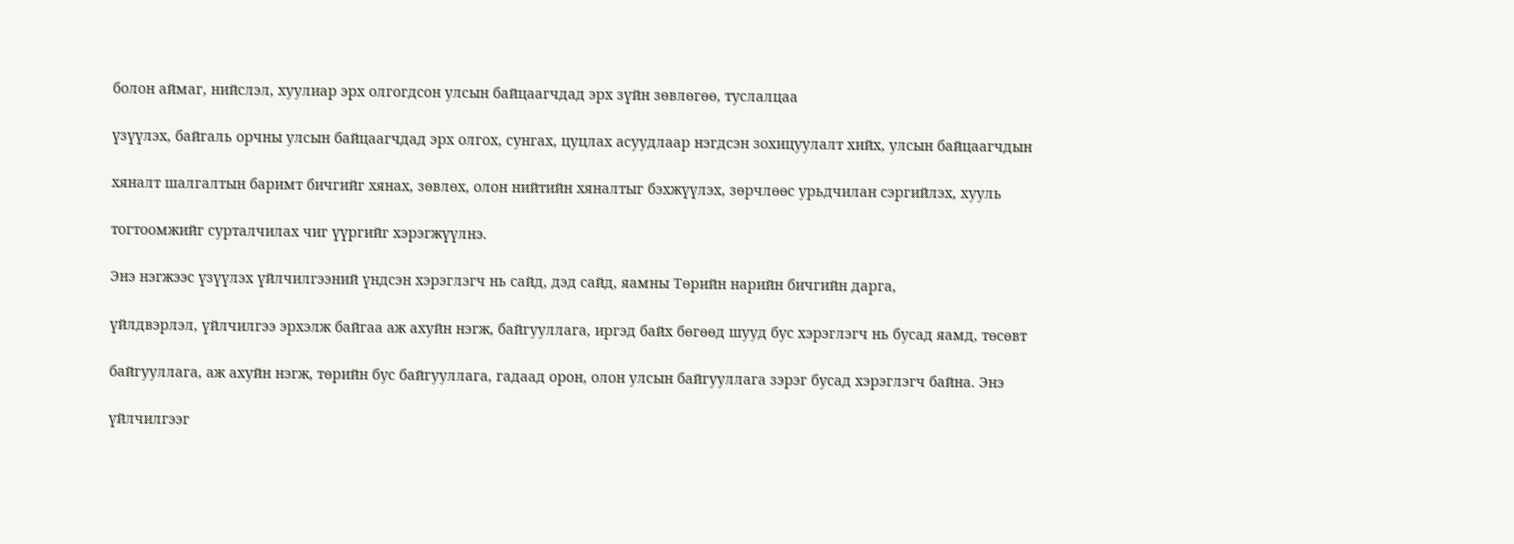болон аймаг, нийслэл, хуулиар эрх олгогдсон улсын байцаагчдад эрх зүйн зөвлөгөө, туслалцаа

үзүүлэх, байгаль орчны улсын байцаагчдад эрх олгох, сунгах, цуцлах асуудлаар нэгдсэн зохицуулалт хийх, улсын байцаагчдын

хяналт шалгалтын баримт бичгийг хянах, зөвлөх, олон нийтийн хяналтыг бэхжүүлэх, зөрчлөөс урьдчилан сэргийлэх, хууль

тогтоомжийг сурталчилах чиг үүргийг хэрэгжүүлнэ.

Энэ нэгжээс үзүүлэх үйлчилгээний үндсэн хэрэглэгч нь сайд, дэд сайд, яамны Төрийн нарийн бичгийн дарга,

үйлдвэрлэл, үйлчилгээ эрхэлж байгаа аж ахуйн нэгж, байгууллага, иргэд байх бөгөөд шууд бус хэрэглэгч нь бусад яамд, төсөвт

байгууллага, аж ахуйн нэгж, төрийн бус байгууллага, гадаад орон, олон улсын байгууллага зэрэг бусад хэрэглэгч байна. Энэ

үйлчилгээг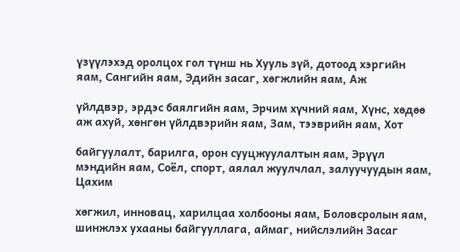үзүүлэхэд оролцох гол түнш нь Хууль зүй, дотоод хэргийн яам, Сангийн яам, Эдийн засаг, хөгжлийн яам, Аж

үйлдвэр, эрдэс баялгийн яам, Эрчим хүчний яам, Хүнс, хөдөө аж ахуй, хөнгөн үйлдвэрийн яам, Зам, тээврийн яам, Хот

байгуулалт, барилга, орон сууцжуулалтын яам, Эрүүл мэндийн яам, Соёл, спорт, аялал жуулчлал, залуучуудын яам, Цахим

хөгжил, инновац, харилцаа холбооны яам, Боловсролын яам, шинжлэх ухааны байгууллага, аймаг, нийслэлийн Засаг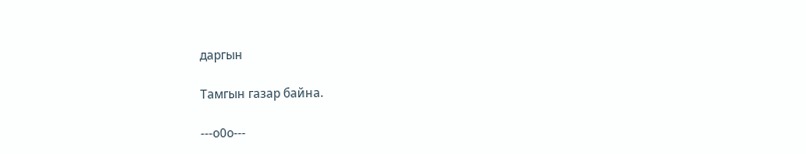даргын

Тамгын газар байна.

---о0о---